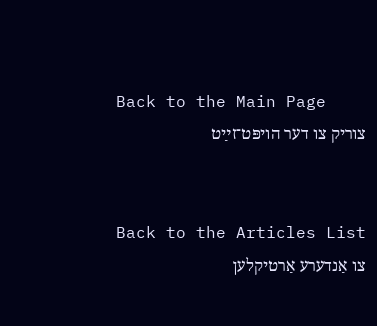Back to the Main Page
צוריק צו דער הויפּט־זײַט


Back to the Articles List
צו אַנדערע אַרטיקלען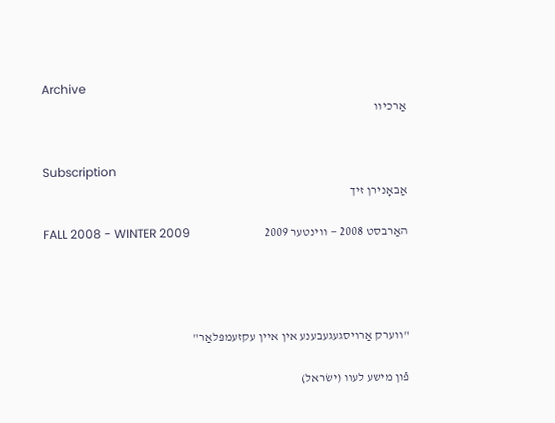Archive
אַרכיוו


Subscription
אַבאָנירן זיך

האַרבסט 2008 — ווינטער 2009                              FALL 2008 - WINTER 2009




"װערק אַרױסגעגעבענע אין אײן עקזעמפּלאַר"

פֿון מישע לעװ (ישׂראל)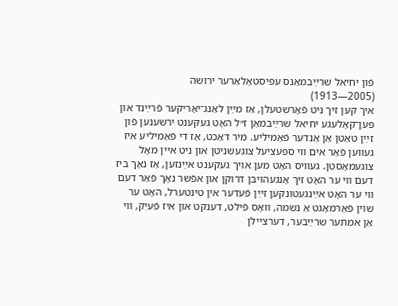פֿון יחיאל שרײַבמאַנס עפּיסטאָלאַרער ירושה
(2005—1913)
איך קען זיך ניט פֿאָרשטעלן, אַז מײַן לאַנג־יאָריקער פֿרײַנד און פּען־קאָלעגע יחיאל שרײַבמאַן ז״ל האָט געקענט ירשענען פֿון זײַן טאַטן אַן אַנדער פֿאַמיליע. מיר דאַכט, אַז די פֿאַמיליע איז געװען פֿאַר אים װי ספּעציעל צוגעשניטן און ניט אײן מאָל צוגעמאָסטן. געװיס האָט מען אױך געקענט אײַנזען, אַז נאָך ביז דעם װי ער האָט זיך אָנגעהױבן דרוקן און אפֿשר נאָך פֿאַר דעם װי ער האָט אײַנגעטונקען זײַן פֿעדער אין טינטערל, האָט ער שױן פֿאַרמאָגט אַ נשמה, װאָס פֿילט, דענקט און איז פֿעיִק, װי אַן אמתער שרײַבער, דערצײלן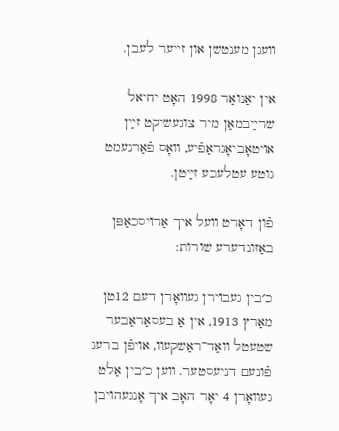װעגן מענטשן און זײער לעבן.

אין יאַנואַר 1998 האָט יחיאל שרײַבמאַן מיר צוגעשיקט זײַן אױטאָביאָגראַפֿיע, װאָס פֿאַרנעמט גוטע עטלעכע זײַטן.

פֿון דאָרט װעל איך אַרױסכאַפּן באַזונדערע שורות:

כ׳בין געבױרן געװאָרן דעם 12טן מאַרץ 1913, אין אַ בעסאַראַבער שטעטל װאַד־ראַשקעװ, אױפֿן ברעג פֿונעם דניעסטער. װען כ׳בין אַלט געװאָרן 4 יאָר האָב איך אָנגעהױבן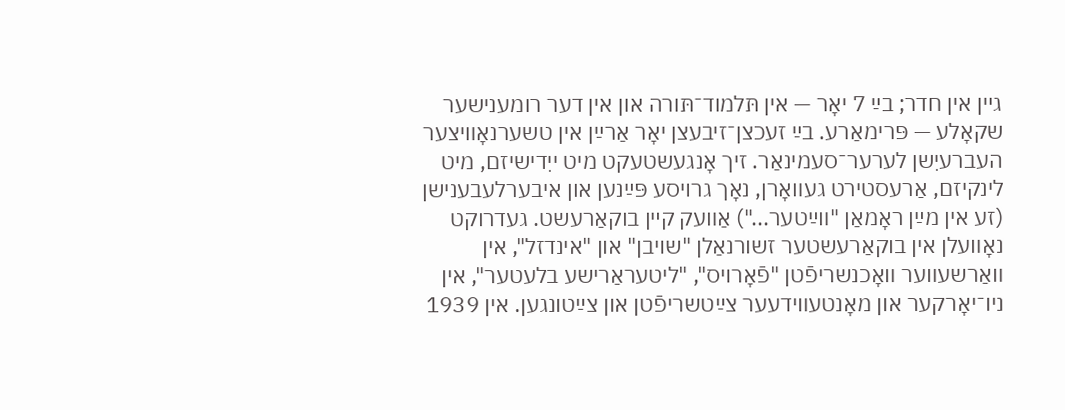גײן אין חדר; בײַ 7 יאָר — אין תּלמוד־תּורה און אין דער רומענישער שקאָלע — פּרימאַרע. בײַ זעכצן־זיבעצן יאָר אַרײַן אין טשערנאָװיצער העברעיִשן לערער־סעמינאַר. זיך אָנגעשטעקט מיט ייִדישיזם, מיט לינקיזם, אַרעסטירט געװאָרן, נאָך גרױסע פּײַנען און איבערלעבענישן (זע אין מײַן ראָמאַן "װײַטער...") אַװעק קײן בוקאַרעשט. געדרוקט נאָװעלן אין בוקאַרעשטער זשורנאַלן "שױבן" און "אינדזל", אין װאַרשעװער װאָכנשריפֿטן "פֿאָרױס", "ליטעראַרישע בלעטער", אין ניו־יאָרקער און מאָנטעװידעער צײַטשריפֿטן און צײַטונגען. אין 1939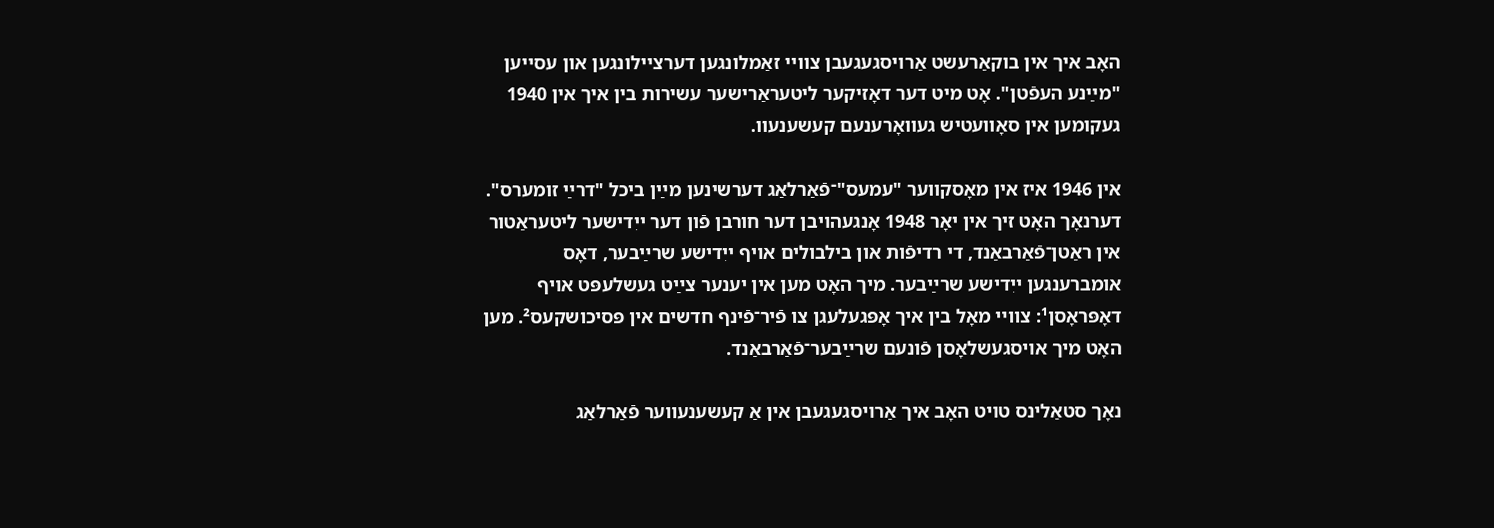האָב איך אין בוקאַרעשט אַרױסגעגעבן צװײ זאַמלונגען דערצײלונגען און עסײען "מײַנע העפֿטן". אָט מיט דער דאָזיקער ליטעראַרישער עשירות בין איך אין 1940 געקומען אין סאָװעטיש געװאָרענעם קעשענעװ.

אין 1946 איז אין מאָסקװער "עמעס"־פֿאַרלאַג דערשינען מײַן ביכל "דרײַ זומערס". דערנאָך האָט זיך אין יאָר 1948 אָנגעהױבן דער חורבן פֿון דער ייִדישער ליטעראַטור אין ראַטן־פֿאַרבאַנד, די רדיפֿות און בילבולים אױף ייִדישע שרײַבער, דאָס אומברענגען ייִדישע שרײַבער. מיך האָט מען אין יענער צײַט געשלעפּט אױף דאָפּראָסן¹: צװײ מאָל בין איך אָפּגעלעגן צו פֿיר־פֿינף חדשים אין פּסיכושקעס². מען האָט מיך אױסגעשלאָסן פֿונעם שרײַבער־פֿאַרבאַנד.

נאָך סטאַלינס טױט האָב איך אַרױסגעגעבן אין אַ קעשענעװער פֿאַרלאַג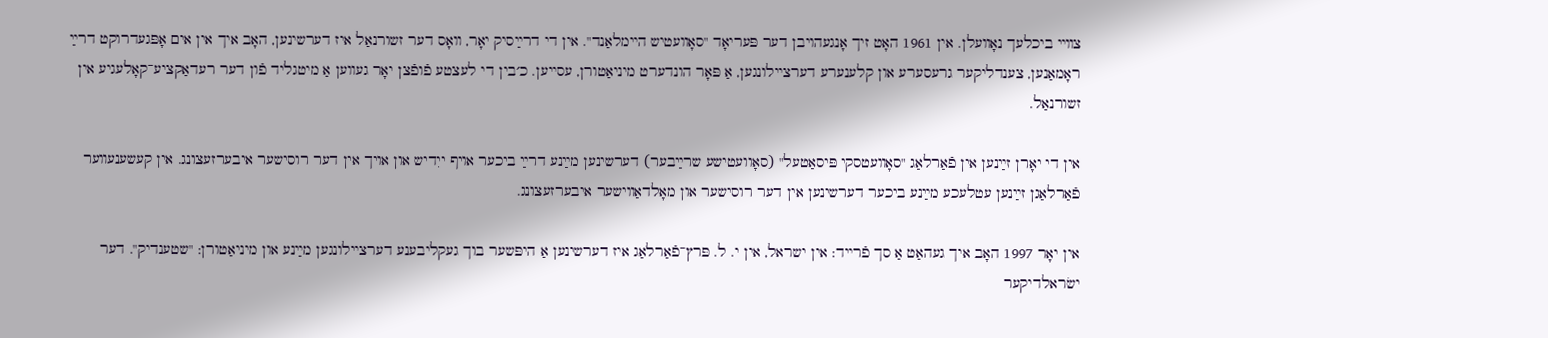צװײ ביכלעך נאָװעלן. אין 1961 האָט זיך אָנגעהױבן דער פּעריאָד "סאָװעטיש הײמלאַנד". אין די דרײַסיק יאָר, װאָס דער זשורנאַל איז דערשינען, האָב איך אין אים אָפּגעדרוקט דרײַ ראָמאַנען, צענדליקער גרעסערע און קלענערע דערצײלונגען, אַ פּאָר הונדערט מיניאַטורן, עסײען. כ׳בין די לעצטע פֿופֿצן יאָר געװען אַ מיטגליד פֿון דער רעדאַקציע־קאָלעגיע אין זשורנאַל.

אין די יאָרן זײַנען אין פֿאַרלאַג "סאָװעטסקי פּיסאַטעל" (סאָוועטישע שרײַבער) דערשינען מײַנע דרײַ ביכער אױף ייִדיש און אױך אין דער רוסישער איבערזעצונג. אין קעשענעװער פֿאַרלאַגן זײַנען עטלעכע מײַנע ביכער דערשינען אין דער רוסישער און מאָלדאַװישער איבערזעצונג.

אין יאָר 1997 האָב איך געהאַט אַ סך פֿרײד: אין ישראל, אין י. ל. פּרץ־פֿאַרלאַג איז דערשינען אַ היפּשער בוך געקליבענע דערצײלונגען מײַנע און מיניאַטורן: "שטענדיק". דער ישׂראלדיקער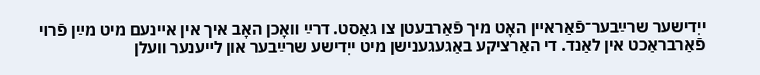ייִדישער שרײַבער־פֿאַראײן האָט מיך פֿאַרבעטן צו גאַסט. דרײַ װאָכן האָב איך אין אײנעם מיט מײַן פֿרױ פֿאַרבראַכט אין לאַנד. די האַרציקע באַגעגענישן מיט ייִדישע שרײַבער און לײענער װעלן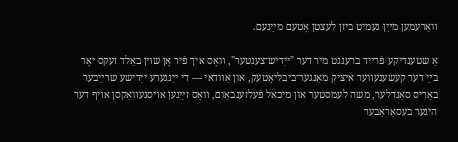װאַרעמען מײַן געמיט ביזן לעצטן אָטעם מײַנעם.

אַ שטענדיקע פֿרײד ברענגט מיר דער "ייִדיש־צענטער", װאָס איך פֿיר אָן שױן באַלד זעקס יאָר בײַ דער קעשענעװער איציק מאַנגער־ביבליאָטעק, און אַװדאי — די ייִנגערע ייִדישע שרײַבער באָריס סאַנדלער, משה לעמסטער און מיכאל פֿעלזענבאַום, װאָס זײַנען אױסגעװאַקסן אױף דער היגער בעסאַראַבער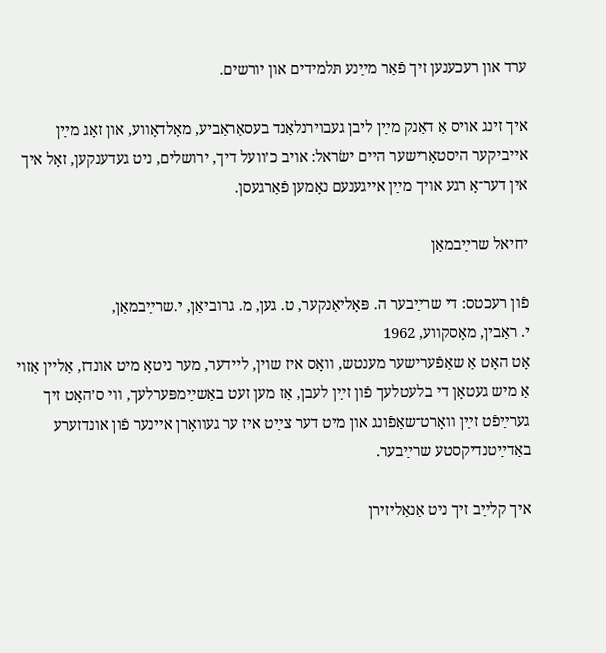ערד און רעכענען זיך פֿאַר מײַנע תּלמידים און יורשים.

איך זינג אױס אַ דאַנק מײַן ליבן געבױרנלאַנד בעסאַראַביע, מאָלדאָװע, און זאָג מײַן אײביקער היסטאָרישער הײם ישׂראל: אױב כ׳װעל דיך, ירושלים, ניט געדענקען, זאָל איך אין דער־אָ רגע אױך מײַן אײגענעם נאָמען פֿאַרגעסן.

יחיאל שרײַבמאַן

פֿון רעכטס: די שרײַבער ה. פּאָליאַנקער, ט. גען, מ. גרוביאַן, י.שרײַבמאַן,
י. ראַבין, מאָסקווע, 1962
אָט האָט אַ שאַפֿערישער מענטש, װאָס איז שױן, לײדער, מער ניטאָ מיט אונדז, אַלײן אַזױ אַ מיש געטאָן די בלעטלעך פֿון זײַן לעבן, אַז מען זעט באַשײַמפּערלעך, װי ס׳האָט זיך גערײַפֿט זײַן װאָרט־שאַפֿונג און מיט דער צײַט איז ער געװאָרן אײנער פֿון אונדזערע באַדײַטנדיקסטע שרײַבער.

איך קלײַב זיך ניט אַנאַליזירן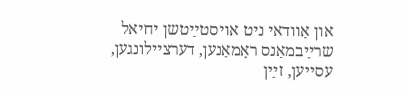און אַװדאי ניט אױסטײַטשן יחיאל שרײַבמאַנס ראָמאַנען, דערצײלונגען, עסײען, זײַן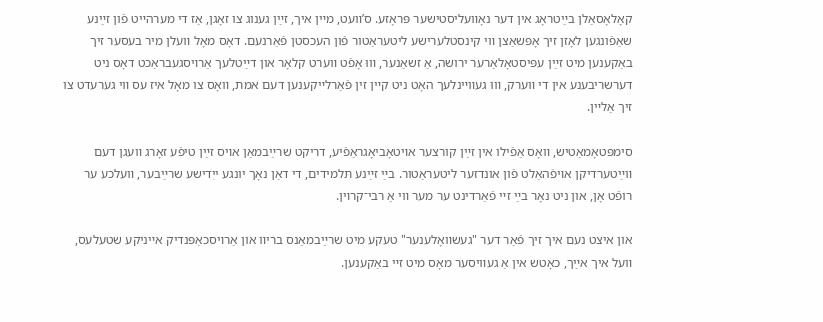קאָלאָסאַלן בײַטראָג אין דער נאָװעליסטישער פּראָזע. ס’װעט, מײן איך, זײַן גענוג צו זאָגן, אַז די מערהײט פֿון זײַנע שאַפֿונגען לאָזן זיך אָפּשאַצן װי קינסטלערישע ליטעראַטור פֿון העכסטן פֿאַרנעם. דאָס מאָל װעלן מיר בעסער זיך באַקענען מיט זײַן עפּיסטאָלאַרער ירושה, אַ זשאַנער, װוּ אָפֿט װערט קלאָר און דײַטלעך אַרױסגעבראַכט דאָס ניט דערשריבענע אין די װערק, װוּ געװײנלעך האָט ניט קײן זין פֿאַרלײקענען דעם אמת, װאָס צו מאָל איז עס װי גערעדט צו זיך אַלײן.

סימפּטאָמאַטיש, װאָס אַפֿילו אין זײַן קורצער אױטאָביאָגראַפֿיע, דריקט שרײַבמאַן אױס זײַן טיפֿע זאָרג װעגן דעם װײַטערדיקן אױפֿהאַלט פֿון אונדזער ליטעראַטור. בײַ זײַנע תּלמידים, די דאַן נאָך יונגע ייִדישע שרײַבער, װעלכע ער רופֿט אָן, און ניט נאָר בײַ זײ פֿאַרדינט ער מער װי אַ רבי־קרױן.

און איצט נעם איך זיך פֿאַר דער "געשװאָלענער" טעקע מיט שרײַבמאַנס בריװ און אַרױסכאַפּנדיק אײניקע שטעלעס, װעל איך אײַך, כאָטש אין אַ געװיסער מאָס מיט זײ באַקענען.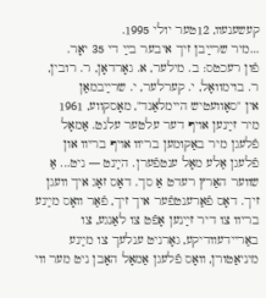קעשענעװ, 12טער יולי 1995.
...מיר שרײַבן זיך איבער בײַ די 35 יאָר.
פֿון רעכטס: ב. מילער, א. גאָרדאָן, ר. רובין, ר. בוימוואָל, י. קערלער, י. שרײַבמאַן
אין "סאָוועטיש היימלאַנד", מאָסקווע, 1961
מיר זײַנען אױף דער עלטער עלנט. אַמאָל פֿלעגן מיר באַקומען בריװ אױף בריװ און פֿלעגן אַלע מאָל ענטפֿערן. הײַנט — ניט... אַ שװער האַרץ רעדט אַ סך. דאָס זאָג איך װעגן זיך. דאָס פֿאַרענטפֿער איך זיך, פֿאַר װאָס מײַנע בריװ צו דיר זײַנען אָפֿט צו לאַנגע, צו באַרײדעװדיקע, גאָרניט ענלעך צו מײַנע מיניאַטורן, װאָס פֿלעגן אַמאָל האָבן ניט מער װי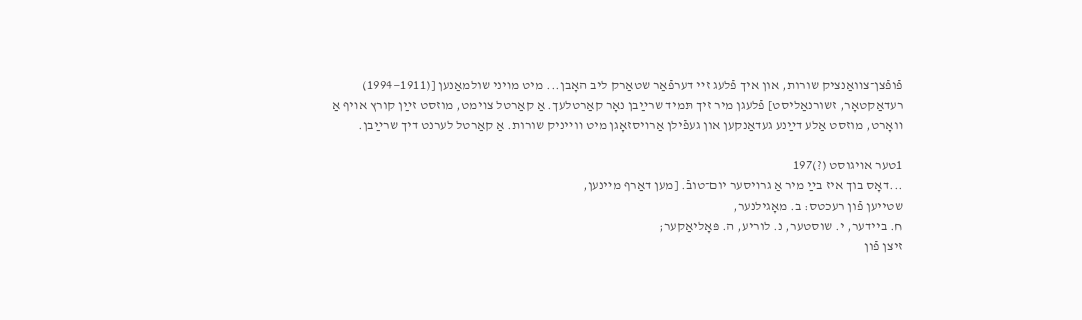פֿופֿצן־צװאַנציק שורות, און איך פֿלעג זײ דערפֿאַר שטאַרק ליב האָבן... מיט מױני שולמאַנען [(1911—1994) רעדאַקטאָר, זשורנאַליסט] פֿלעגן מיר זיך תּמיד שרײַבן נאָר קאַרטלעך. אַ קאַרטל צױמט, מוזסט זײַן קורץ אױף אַ װאָרט, מוזסט אַלע דײַנע געדאַנקען און געפֿילן אַרױסזאָגן מיט װײניק שורות. אַ קאַרטל לערנט דיך שרײַבן.

1טער אױגוסט (?)197
...דאָס בוך איז בײַ מיר אַ גרױסער יום־טובֿ. [מען דאַרף מײנען,
שטייען פֿון רעכטס: ב. מאָגילנער,
ח. ביידער, י. שוסטער, נ. לוריע, ה. פּאָליאַקער;
זיצן פֿון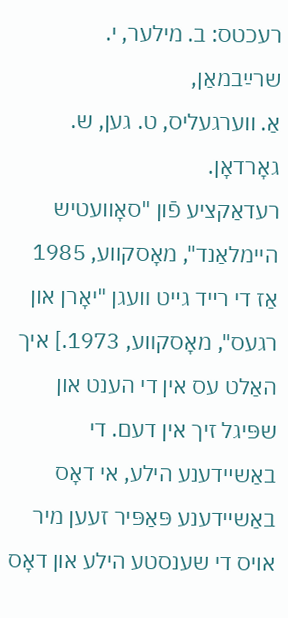רעכטס: ב. מילער, י. שרײַבמאַן,
אַ. ווערגעליס, ט. גען, ש. גאָרדאָן.
רעדאַקציע פֿון "סאָוועטיש היימלאַנד", מאָסקווע, 1985
אַז די רײד גײט װעגן "יאָרן און רגעס", מאָסקװע, 1973.] איך האַלט עס אין די הענט און שפּיגל זיך אין דעם. די באַשײדענע הילע, אי דאָס באַשײדענע פּאַפּיר זעען מיר אױס די שענסטע הילע און דאָס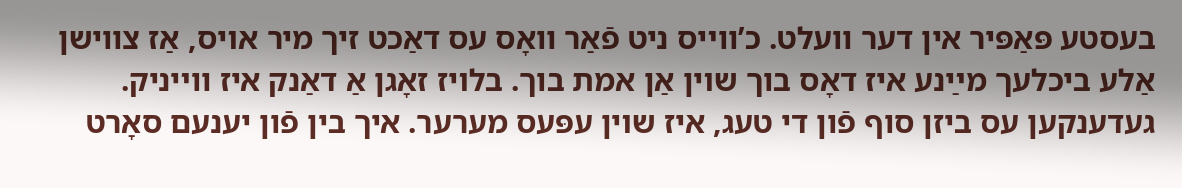בעסטע פּאַפּיר אין דער װעלט. כ’װײס ניט פֿאַר װאָס עס דאַכט זיך מיר אױס, אַז צװישן אַלע ביכלעך מײַנע איז דאָס בוך שױן אַן אמת בוך. בלױז זאָגן אַ דאַנק איז װײניק. געדענקען עס ביזן סוף פֿון די טעג, איז שױן עפּעס מערער. איך בין פֿון יענעם סאָרט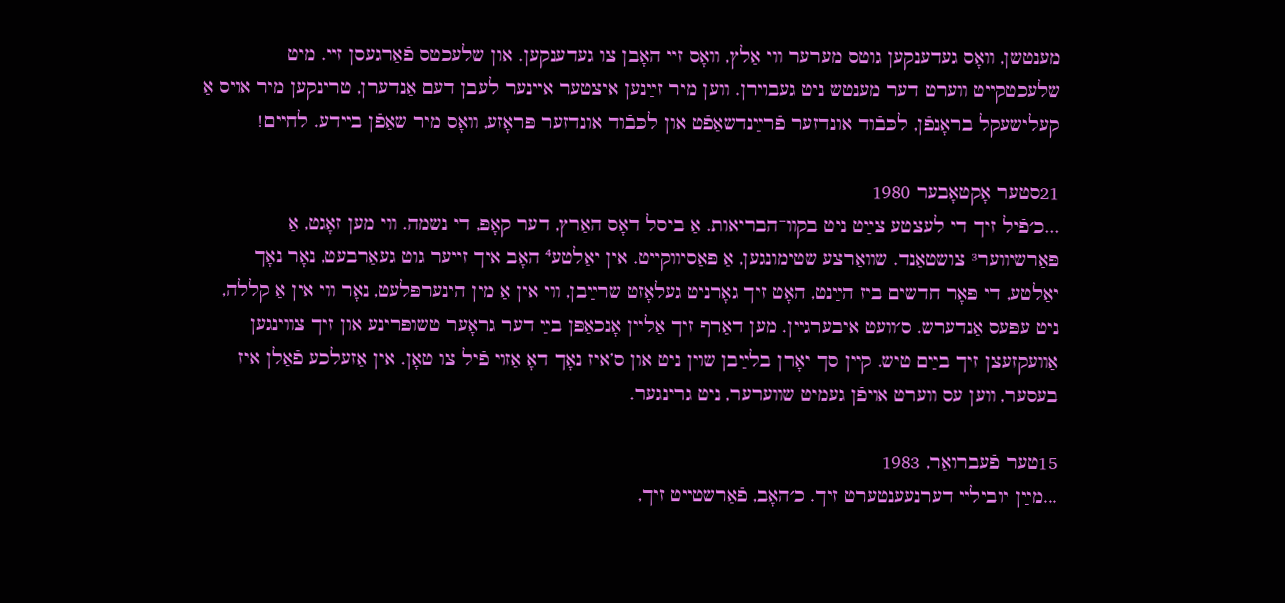מענטשן, װאָס געדענקען גוטס מערער װי אַלץ, װאָס זײ האָבן צו געדענקען. און שלעכטס פֿאַרגעסן זײ. מיט שלעכטקײט װערט דער מענטש ניט געבױרן. װען מיר זײַנען איצטער אײנער לעבן דעם אַנדערן, טרינקען מיר אױס אַ קעלישעקל בראָנפֿן, לכּבֿוד אונדזער פֿרײַנדשאַפֿט און לכּבֿוד אונדזער פּראָזע, װאָס מיר שאַפֿן בײדע. לחײם!

21סטער אָקטאָבער 1980
...כ׳פֿיל זיך די לעצטע צײַט ניט בקװ־הבריאות. אַ ביסל דאָס האַרץ, דער קאָפּ, די נשמה. װי מען זאָגט, אַ פּאַרשיװער³ צושטאַנד. שװאַרצע שטימונגען, אַ פּאַסיװקײט. אין יאַלטע⁴ האָב איך זײער גוט געאַרבעט, נאָר נאָך יאַלטע, די פּאָר חדשים ביז הײַנט, האָט זיך גאָרניט געלאָזט שרײַבן, װי אין אַ מין הינערפּלעט, נאָר װי אין אַ קללה, ניט עפּעס אַנדערש. ס׳װעט איבערגײן. מען דאַרף זיך אַלײן אָנכאַפּן בײַ דער גראָער טשופּרינע און זיך צװינגען אַװעקזעצן זיך בײַם טיש. קײן סך יאָרן בלײַבן שױן ניט און ס’איז נאָך דאָ אַזױ פֿיל צו טאָן. אין אַזעלכע פֿאַלן איז בעסער, װען עס װערט אױפֿן געמיט שװערער, ניט גרינגער.

15טער פֿעברואַר, 1983
...מײַן יובילײ דערנעענטערט זיך. כ׳האָב, פֿאַרשטײט זיך,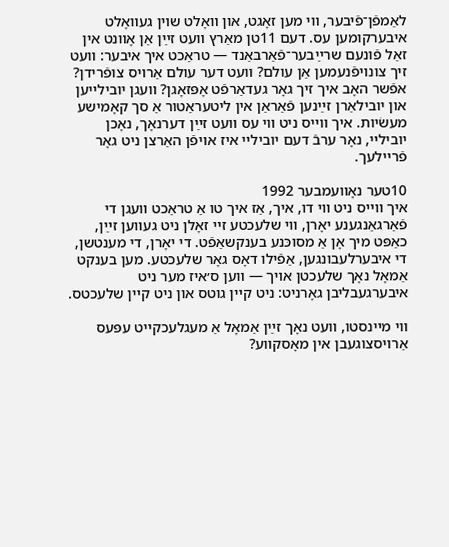לאַמפֿן־פֿיבער, װי מען זאָגט, און װאָלט שױן געװאָלט איבערקומען עס. דעם 11טן מאַרץ װעט זײַן אַן אָװנט אין זאַל פֿונעם שרײַבער־פֿאַרבאַנד — טראַכט איך איבער: װעט זיך צונױפֿנעמען אַן עולם? װעט דער עולם אַרױס צופֿרידן? אפֿשר האָב איך זיך גאָר געדאַרפֿט אָפּזאָגן? װעגן יובילײען און יובילאַרן זײַנען פֿאַראַן אין ליטעראַטור אַ סך קאָמישע מעשׂיות. איך װײס ניט װי עס װעט זײַן דערנאָך, נאָכן יובילײ, נאָר ערבֿ דעם יובילײ איז אױפֿן האַרצן ניט גאָר פֿרײלעך.

10טער נאָװעמבער 1992
איך װײס ניט װי דו, איך, אַז איך טו אַ טראַכט װעגן די פֿאַרגאַנגענע יאָרן, װי שלעכטע זײ זאָלן ניט געװען זײַן, כאַפּט מיך אָן אַ מסוכּנע בענקשאַפֿט. די יאָרן, די מענטשן, די איבערלעבונגען, אַפֿילו דאָס גאָר שלעכטע. מען בענקט אַמאָל נאָך שלעכטן אױך — װען ס׳איז מער ניט איבערגעבליבן גאָרניט: ניט קײן גוטס און ניט קײן שלעכטס.

װי מײנסטו, װעט נאָך זײַן אַמאָל אַ מעגלעכקײט עפּעס אַרױסצוגעבן אין מאָסקװע?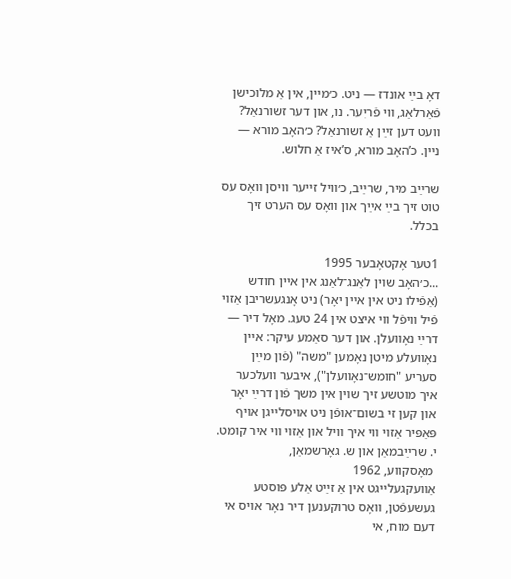דאָ בײַ אונדז — ניט. כ׳מײן, אין אַ מלוכישן פֿאַרלאַג, װי פֿריִער. נו, און דער זשורנאַל? װעט דען זײַן אַ זשורנאַל? כ׳האָב מורא — נײן. כ’האָב מורא, ס’איז אַ חלוש.

שרײַב מיר, שרײַב, כ׳װיל זײער װיסן װאָס עס טוט זיך בײַ אײַך און װאָס עס הערט זיך בכלל.

1טער אָקטאָבער 1995
...כ׳האָב שױן לאַנג־לאַנג אין אײן חודש (אַפֿילו ניט אין אײן יאָר) ניט אָנגעשריבן אַזױ פֿיל װיפֿל ווי איצט אין 24 טעג. מאָל דיר — דרײַ נאָװעלן. און דער סאַמע עיקר: אײן נאָװעלע מיטן נאָמען "משה" (פֿון מײַן סעריע "חומש־נאָװעלן"), איבער װעלכער איך מוטשע זיך שױן אין משך פֿון דרײַ יאָר און קען זי בשום־אופֿן ניט אױסלײגן אױף פּאַפּיר אַזױ װי איך װיל און אַזױ װי איר קומט.
י. שרײַבמאַן און ש. גאָרשמאַן,
 מאָסקווע, 1962
אַװעקגעלײגט אין אַ זײַט אַלע פּוסטע געשעפֿטן, װאָס טרוקענען דיר נאָר אױס אי דעם מוח, אי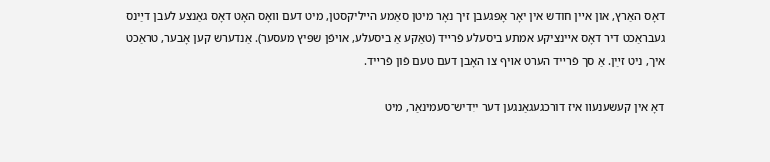דאָס האַרץ, און אײן חודש אין יאָר אָפּגעבן זיך נאָר מיטן סאַמע הײליקסטן, מיט דעם װאָס האָט דאָס גאַנצע לעבן דײַנס געבראַכט דיר דאָס אײנציקע אמתע ביסעלע פֿרײד (טאַקע אַ ביסעלע, אױפֿן שפּיץ מעסער). אַנדערש קען אָבער, טראַכט איך, ניט זײַן. אַ סך פֿרײד הערט אױף צו האָבן דעם טעם פֿון פֿרײד.

דאָ אין קעשענעװ איז דורכגעגאַנגען דער ייִדיש־סעמינאַר, מיט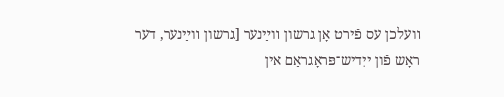װעלכן עס פֿירט אָן גרשון װײַנער [גרשון װײַנער, דער ראָש פֿון ייִדיש־פּראָגראַם אין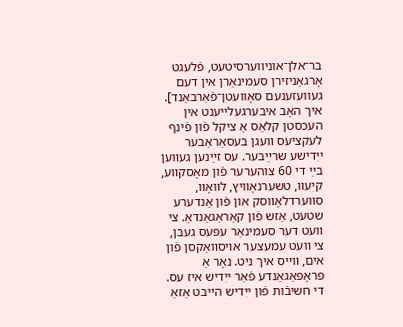בר־אלן־אוניווערסיטעט, פֿלעגט אָרגאַניזירן סעמינאַרן אין דעם געוועזענעם סאָוועטן־פֿאַרבאַנד]. איך האָב איבערגעלײענט אין העכסטן קלאַס אַ ציקל פֿון פֿינף לעקציעס װעגן בעסאַראַבער ייִדישע שרײַבער. עס זײַנען געװען בײַ די 60 צוהערער פֿון מאָסקװע, קיִעװ, טשערנאָװיץ, לװאָװ, סװערדלאָװסק און פֿון אַנדערע שטעט, אַזש פֿון קאַראַגאַנדאַ. צי װעט דער סעמינאַר עפּעס געבן, צי װעט עמעצער אױסװאַקסן פֿון אים, װײס איך ניט. נאָר אַ פּראָפּאַגאַנדע פֿאַר ייִדיש איז עס. די חשיבֿות פֿון ייִדיש הײבט אַזאַ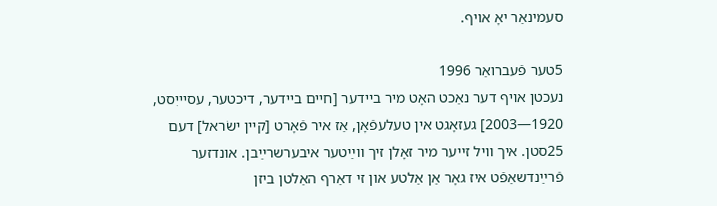סעמינאַר יאָ אױף.

5טער פֿעברואַר 1996
נעכטן אױף דער נאַכט האָט מיר בײדער [חיים ביידער, דיכטער, עסיייִסט, 1920—2003] געזאָגט אין טעלעפֿאָן, אַז איר פֿאָרט [קיין ישׂראל] דעם 25סטן. איך װיל זײער מיר זאָלן זיך װײַטער איבערשרײַבן. אונדזער פֿרײַנדשאַפֿט איז גאָר אַן אַלטע און זי דאַרף האַלטן ביזן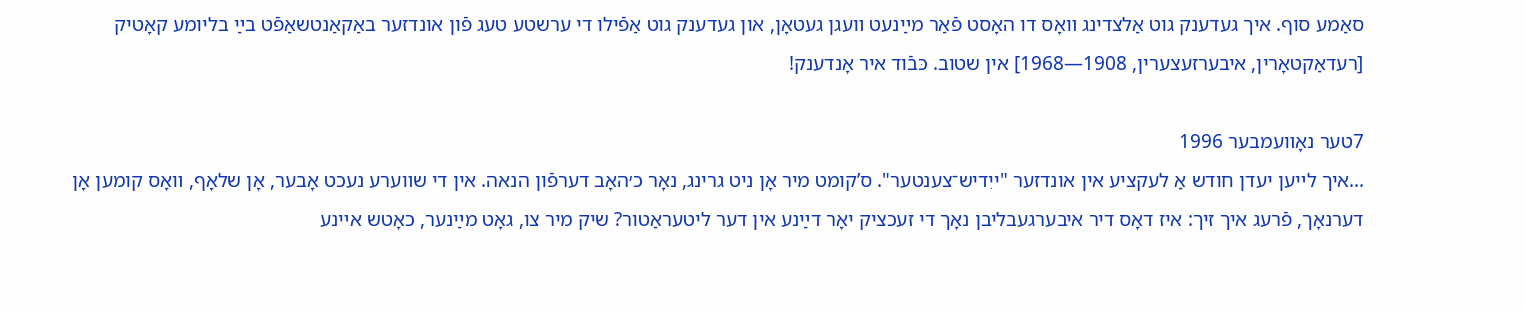סאַמע סוף. איך געדענק גוט אַלצדינג װאָס דו האָסט פֿאַר מײַנעט װעגן געטאָן, און געדענק גוט אַפֿילו די ערשטע טעג פֿון אונדזער באַקאַנטשאַפֿט בײַ בליומע קאָטיק [רעדאַקטאָרין, איבערזעצערין, 1908—1968] אין שטוב. כּבֿוד איר אָנדענק!

7טער נאָװעמבער 1996
...איך לײען יעדן חודש אַ לעקציע אין אונדזער "ייִדיש־צענטער". ס’קומט מיר אָן ניט גרינג, נאָר כ׳האָב דערפֿון הנאה. אין די שװערע נעכט אָבער, אָן שלאָף, װאָס קומען אָן דערנאָך, פֿרעג איך זיך: איז דאָס דיר איבערגעבליבן נאָך די זעכציק יאָר דײַנע אין דער ליטעראַטור? שיק מיר צו, גאָט מײַנער, כאָטש אײנע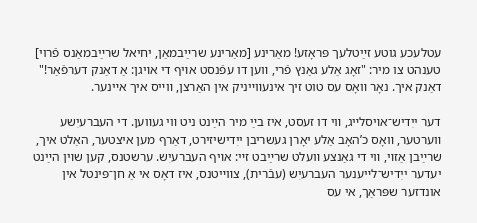עטלעכע גוטע זײַטלעך פּראָזע! מאַרינע [מאַרינע שרײַבמאַן, יחיאל שרײַבמאַנס פֿרוי] טענהט צו מיר: "זאָג אַלע גאַנץ פֿרי, װען דו עפֿנסט אױף די אױגן: אַ דאַנק דערפֿאַר!" דאַנק איך. נאָר װאָס עס טוט זיך אינעװײניק אין האַרצן, װײס איך אײנער.

דער ייִדיש־אױסלײג, װי דו זעסט, איז בײַ מיר הײַנט ניט װי געװען. די העברעיִשע װערטער, װאָס כ’האָב אַלע יאָרן געשריבן ייִדישיזירט, דאַרף מען איצטער, האַלט איך, שרײַבן אַזױ, װי די גאַנצע װעלט שרײַבט זײ: אױף העברעיִש. ערשטנס, קען שױן הײַנט יעדער ייִדיש־לײענער העברעיִש (עבֿרית), צװײטנס, איז דאָס אי אַ חן־פּינטל אין אונדזער שפּראַך, אי עס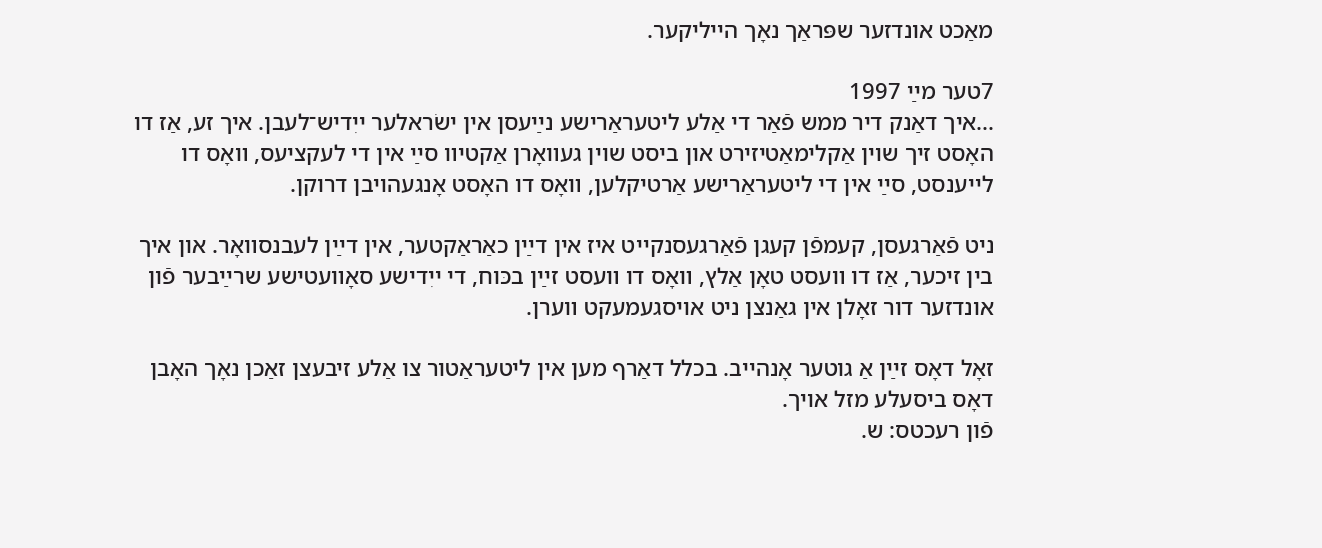מאַכט אונדזער שפּראַך נאָך הײליקער.

7טער מײַ 1997
...איך דאַנק דיר ממש פֿאַר די אַלע ליטעראַרישע נײַעסן אין ישׂראלער ייִדיש־לעבן. איך זע, אַז דו האָסט זיך שױן אַקלימאַטיזירט און ביסט שױן געװאָרן אַקטיװ סײַ אין די לעקציעס, װאָס דו לײענסט, סײַ אין די ליטעראַרישע אַרטיקלען, װאָס דו האָסט אָנגעהױבן דרוקן.

ניט פֿאַרגעסן, קעמפֿן קעגן פֿאַרגעסנקײט איז אין דײַן כאַראַקטער, אין דײַן לעבנסװאָר. און איך בין זיכער, אַז דו װעסט טאָן אַלץ, װאָס דו װעסט זײַן בכּוח, די ייִדישע סאָװעטישע שרײַבער פֿון אונדזער דור זאָלן אין גאַנצן ניט אױסגעמעקט װערן.

זאָל דאָס זײַן אַ גוטער אָנהײב. בכלל דאַרף מען אין ליטעראַטור צו אַלע זיבעצן זאַכן נאָך האָבן דאָס ביסעלע מזל אױך.
פֿון רעכטס: ש.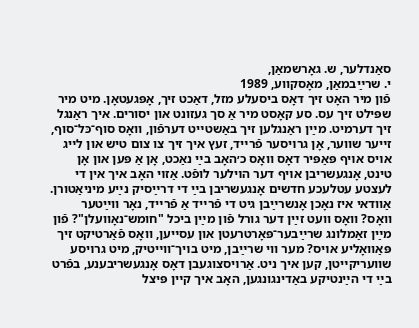סאַנדלער, ש. גאָרשמאַן,
י. שרײַבמאַן, מאָסקווע, 1989
פֿון מיר האָט זיך דאָס ביסעלע מזל, דאַכט זיך, אָפּגעטאָן. מיט מיר שפּילט זיך עס. סע קאָסט מיר אַ סך געזונט און יסורים. איך ראַנגל זיך דערמיט. מײַן ראַנגלען זיך באַשטײט דערפֿון, װאָס סוף־כּל־סוף, זײער שװער, אָן גרױסער פֿרײד, זעץ איך זיך צו צום טיש און לײג אױס אױף פּאַפּיר דאָס װאָס כ׳האָב בײַ נאַכט, אָן אַ פּען און אָן טינט, אָנגעשריבן אױף דער הױלער לופֿט. אַזױ האָב איך אין די לעצטע עטלעכע חדשים אָנגעשריבן בײַ די דרײַסיק נײַע מיניאַטורן. אַװדאי איז נאָכן אָנשרײַבן גיט די פֿרײד אַ פֿרײד, נאָר װײַטער װאָס? װאָס װעט זײַן דער גורל פֿון מײַן ביכל "חומש־נאָװעלן"? פֿון מײַן זאַמלונג שרײַבער־פּאָרטרעטן און עסײען, װאָס פֿאַרטיקט זיך פּאַװאָליע אױס? מער װי שרײַבן, מיט בױך־װײטיק, מיט גרױסע שװעריקײטן, קען איך ניט. אַרױסצוגעבן דאָס אָנגעשריבענע, בפֿרט בײַ די הײַנטיקע באַדינגונגען, האָב איך קײן פּיצל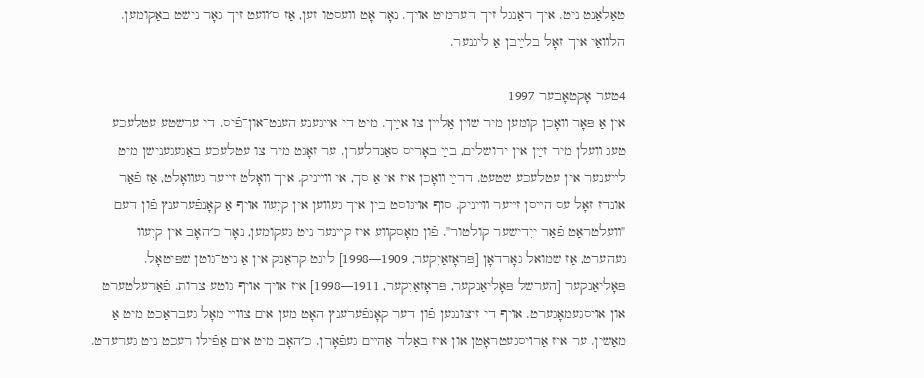טאַלאַנט ניט. איך ראַנגל זיך דערמיט אױך. נאָר אָט װעסטו זען, אַז ס׳װעט זיך גאָר נישט באַקומען. הלװאַי איך זאָל בלײַבן אַ ליגנער.

4טער אָקטאָבער 1997
אין אַ פּאָר װאָכן קומען מיר שױן אַלײן צו אײַך. מיט די אײגענע הענט־און־פֿיס. די ערשטע עטלעכע טעג װעלן מיר זײַן אין ירושלים, בײַ באָריס סאַנדלערן. ער זאָגט מיר צו עטלעכע באַגעגענישן מיט לײענער אין עטלעכע שטעט. דרײַ װאָכן איז אי אַ סך, אי װײניק. איך װאָלט זײער געװאָלט, אַז פֿאַר אונדז זאָל עס הײסן זײער װײניק. סוף אױגוסט בין איך געװען אין קיִעװ אױף אַ קאָנפֿערענץ פֿון דעם "װעלטראַט פֿאַר ייִדישער קולטור". פֿון מאָסקװע איז קײנער ניט געקומען, נאָר כ׳האָב אין קיִעװ געהערט, אַז שמואל גאָרדאָן [פּראָזאַיִקער, 1909—1998] ליגט קראַנק אין אַ ניט־גוטן שפּיטאָל. פּאָליאַנקער [הערשל פּאָליאַנקער, פּראָזאַיִקער, 1911—1998] איז אױך אױף גוטע צרות. פֿאַרעלטערט און אױסגעמאָגערט. אױף די זיצונגען פֿון דער קאָנפֿערענץ האָט מען אים צװײ מאָל געבראַכט מיט אַ מאַשין. ער איז אַרױסגעטראָטן און איז באַלד אַהײם געפֿאָרן. כ׳האָב מיט אים אַפֿילו רעכט ניט גערעדט.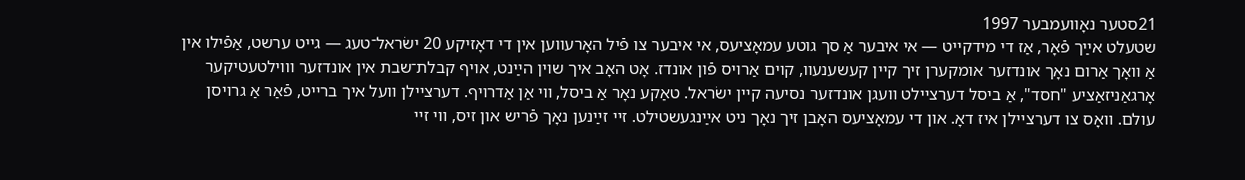21סטער נאָװעמבער 1997
שטעלט אײַך פֿאָר, אַז די מידקײט — אי איבער אַ סך גוטע עמאָציעס, אי איבער צו פֿיל האָרעװען אין די דאָזיקע 20 ישׂראל־טעג — גײט ערשט, אַפֿילו אין אַ װאָך אַרום נאָך אונדזער אומקערן זיך קײן קעשענעװ, קױם אַרױס פֿון אונדז. אָט האָב איך שױן הײַנט, אױף קבלת־שבת אין אונדזער װױלטעטיקער אָרגאַניזאַציע "חסד", אַ ביסל דערצײלט װעגן אונדזער נסיעה קײן ישׂראל. טאַקע נאָר אַ ביסל, װי אַן אַדרױף. דערצײלן װעל איך ברײט, פֿאַר אַ גרױסן עולם. װאָס צו דערצײלן איז דאָ. און די עמאָציעס האָבן זיך נאָך ניט אײַנגעשטילט. זײ זײַנען נאָך פֿריש און זיס, װי זײ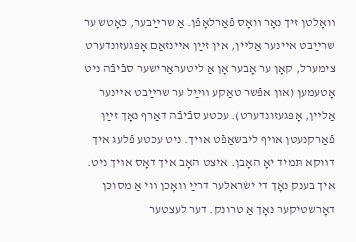װאָלטן זיך נאָר װאָס פֿאַרלאָפֿן. אַ שרײַבער, כאָטש ער שרײַבט אײנער אַלײן, אין זײַן אײנזאַם אָפּגעזונדערט צימערל, קאָן ער אָבער אָן אַ ליטעראַרישער סבֿיבֿה ניט אָטעמען (און אפֿשר טאַקע װײַל ער שרײַבט אײנער אַלײן, אָפּגעזונדערט). עכטע סבֿיבֿה דאַרף נאָך זײַן פֿאַרקנעטן אױף ליבשאַפֿט אױך. ניט עכטע פֿלעג איך דװקא תּמיד יאָ האָבן. איצט האָב איך דאָס אױך ניט. איך בענק נאָך די ישׂראלער דרײַ װאָכן װי אַ מסוכּן דאָרשטיקער נאָך אַ טרונק. דער לעצטער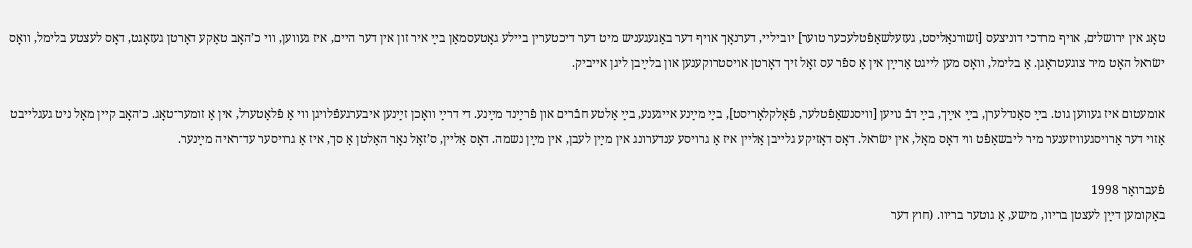טאָג אין ירושלים, אױף מרדכי דוניצעס [זשורנאַליסט, געזעלשאַפֿטלעכער טוער] יובילײ, דערנאָך אױף דער באַגעגעניש מיט דער דיכטערין בײלע גאָטעסמאַן בײַ איר זון אין דער הײם, איז געװען, װי כ’האָב טאַקע דאָרטן געזאָגט, דאָס לעצטע בלימל, װאָס ישׂראל האָט מיר צוגעטראָגן. אַ בלימל, װאָס מען לײגט אַרײַן אין אַ ספֿר עס זאָל זיך דאָרטן אױסטרוקענען און בלײַבן ליגן אײביק.

אומעטום איז געװען גוט. בײַ סאַנדלערן, בײַ אײַך, בײַ דבֿ נױען [וויסנשאַפֿטלער, פֿאָלקלאָריסט], בײַ מײַנע אײגענע, בײַ אַלטע חבֿרים און פֿרײַנד מײַנע. די דרײַ װאָכן זײַנען איבערגעפֿלױגן װי אַ פֿלאַטערל, אין אַ זומער־טאָג. כ׳האָב קײן מאָל ניט געגלײבט אַזױ דער אַרױסגעװיזענער מיר ליבשאַפֿט װי דאָס מאָל, אין ישׂראל. דאָס דאָזיקע גלײבן אַלײן איז אַ גרױסע ענדערונג אין מײַן לעבן, אין מײַן נשמה. דאָס אַלײן, ס’זאָל נאָר האַלטן אַ סך, איז אַ גרױסער עד־ראיה מײַנער.

פֿעברואַר 1998
באַקומען דײַן לעצטן בריװ, מישע, אַ גוטער בריװ. (חוץ דער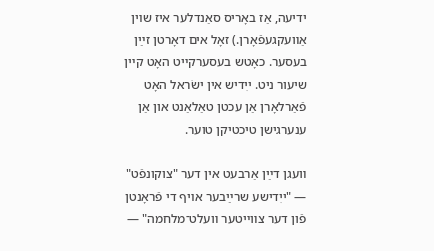ידיעה, אַז באָריס סאַנדלער איז שױן אַװעקגעפֿאָרן.) זאָל אים דאָרטן זײַן בעסער. כאָטש בעסערקײט האָט קײן שיעור ניט. ייִדיש אין ישׂראל האָט פֿאַרלאָרן אַן עכטן טאַלאַנט און אַן ענערגישן טיכטיקן טוער.

װעגן דײַן אַרבעט אין דער "צוקונפֿט" — "ייִדישע שרײַבער אױף די פֿראָנטן פֿון דער צװײטער װעלט־מלחמה" —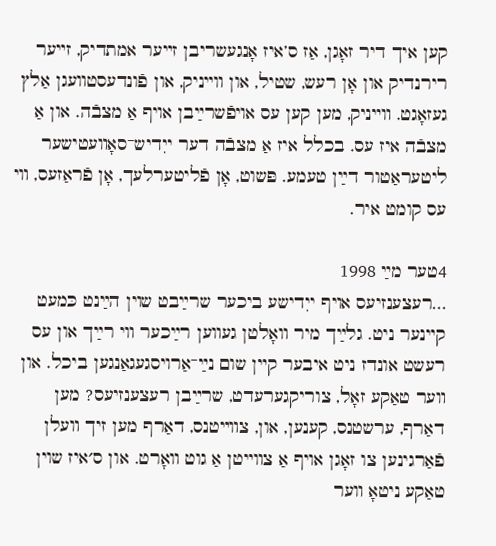קען איך דיר זאָגן, אַז ס’איז אָנגעשריבן זײער אמתדיק, זײער רירנדיק און אָן רעש, שטיל, און װײניק, און פֿונדעסטװעגן אַלץ געזאָגט. װײניק, מען קען עס אױפֿשרײַבן אױף אַ מצבֿה. און אַ מצבֿה איז עס. בכלל איז אַ מצבֿה דער ייִדיש־סאָװעטישער ליטעראַטור דײַן טעמע. פּשוט, אָן פֿליטערלעך, אָן פֿראַזעס, װי עס קומט איר.

4טער מײַ 1998
...רעצענזיעס אױף ייִדישע ביכער שרײַבט שױן הײַנט כּמעט קײנער ניט. גלײַך מיר װאָלטן געװען רײַכער װי רײַך און עס רעשט אונדז ניט איבער קײן שום נײַ־אַרױסגעגאַנגען ביכל. און װער טאַקע זאָל, צוריקגערעדט, שרײַבן רעצענזיעס? מען דאַרף, ערשטנס, קענען, און, צװײטנס, דאַרף מען זיך װעלן פֿאַרגינען צו זאָגן אױף אַ צװײטן אַ גוט װאָרט. און ס׳איז שױן טאַקע ניטאָ װער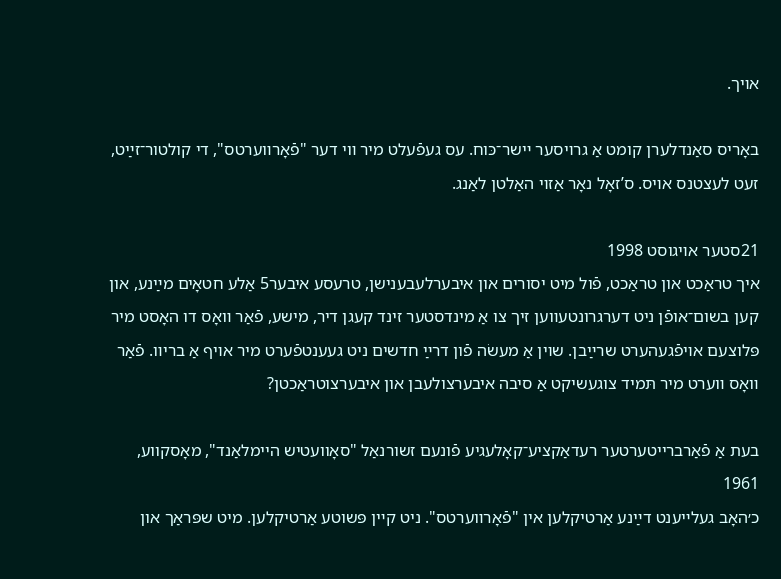אױך.

באָריס סאַנדלערן קומט אַ גרױסער ײשר־כּוח. עס געפֿעלט מיר װי דער "פֿאָרװערטס", די קולטור־זײַט, זעט לעצטנס אױס. ס’זאָל נאָר אַזױ האַלטן לאַנג.

21סטער אױגוסט 1998
איך טראַכט און טראַכט, פֿול מיט יסורים און איבערלעבענישן, טרעסע איבער5 אַלע חטאָים מײַנע, און קען בשום־אופֿן ניט דערגרונטעװען זיך צו אַ מינדסטער זינד קעגן דיר, מישע, פֿאַר װאָס דו האָסט מיר פּלוצעם אױפֿגעהערט שרײַבן. שױן אַ מעשׂה פֿון דרײַ חדשים ניט געענטפֿערט מיר אױף אַ בריװ. פֿאַר װאָס װערט מיר תּמיד צוגעשיקט אַ סיבה איבערצולעבן און איבערצוטראַכטן?

בעת אַ פֿאַרברייטערטער רעדאַקציע־קאָלעגיע פֿונעם זשורנאַל "סאָוועטיש היימלאַנד", מאָסקווע, 1961
כ׳האָב געלײענט דײַנע אַרטיקלען אין "פֿאָרװערטס". ניט קײן פּשוטע אַרטיקלען. מיט שפּראַך און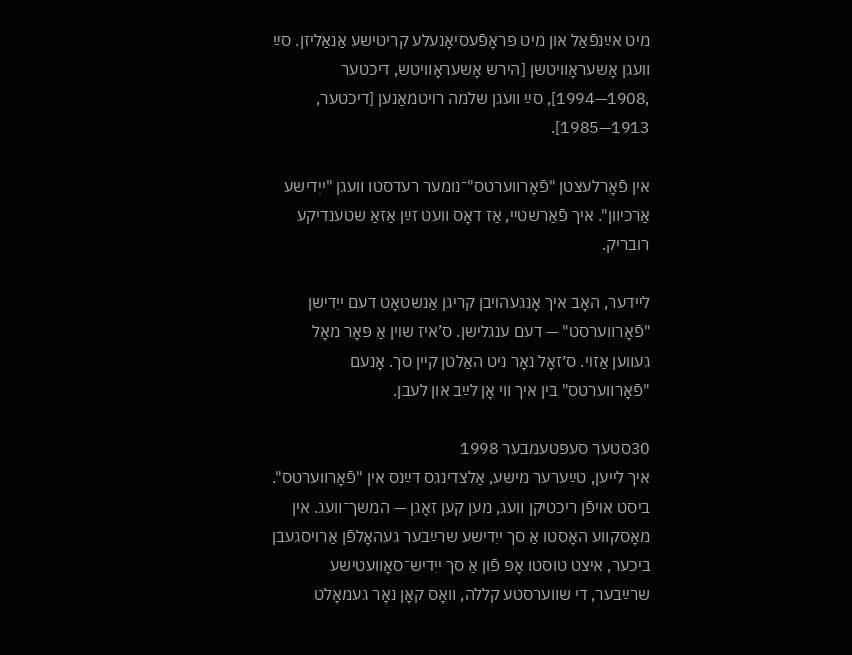מיט אײַנפֿאַל און מיט פּראָפֿעסיאָנעלע קריטישע אַנאַליזן. סײַ װעגן אָשעראָװיטשן [הירש אָשעראָװיטש, דיכטער ,1908—1994], סײַ װעגן שלמה רױטמאַנען [דיכטער, 1913—1985].

אין פֿאָרלעצטן "פֿאָרװערטס"־נומער רעדסטו װעגן "ייִדישע אַרכיװן". איך פֿאַרשטײ, אַז דאָס װעט זײַן אַזאַ שטענדיקע רובריק.

לײדער, האָב איך אָנגעהױבן קריגן אַנשטאָט דעם ייִדישן "פֿאָרװערסט" — דעם ענגלישן. ס’איז שױן אַ פּאָר מאָל געװען אַזױ. ס׳זאָל נאָר ניט האַלטן קײן סך. אָנעם "פֿאָרװערטס" בין איך װי אָן לײַב און לעבן.

30סטער סעפּטעמבער 1998
איך לײען, טײַערער מישע, אַלצדינגס דײַנס אין "פֿאָרװערטס". ביסט אױפֿן ריכטיקן װעג, מען קען זאָגן — המשך־װעג. אין מאָסקװע האָסטו אַ סך ייִדישע שרײַבער געהאָלפֿן אַרױסגעבן ביכער, איצט טוסטו אָפּ פֿון אַ סך ייִדיש־סאָװעטישע שרײַבער, די שװערסטע קללה, װאָס קאָן נאָר געמאָלט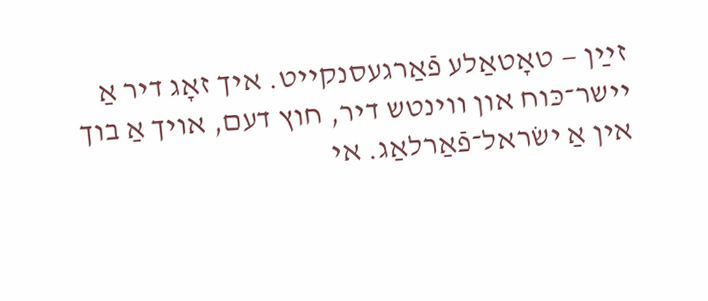זײַן — טאָטאַלע פֿאַרגעסנקײט. איך זאָג דיר אַ ײשר־כּוח און װינטש דיר, חוץ דעם, אױך אַ בוך אין אַ ישׂראל־פֿאַרלאַג. אי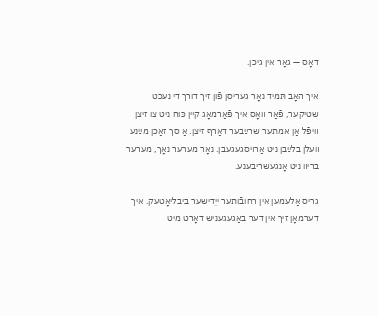דאָס — גאָר אין גיכן.

איך האָב תּמיד נאָר געריסן פֿון זיך דורך די נעכט שטיקער, פֿאַר װאָס איך פֿאַרמאָג קײן כּוח ניט צו זיצן װיפֿל אַן אמתער שרײַבער דאַרף זיצן. אַ סך זאַכן מײַנע װעלן בלײַבן ניט אַרױסגעגעבן. נאָר מערער נאָך, מערער בריװ ניט אָנגעשריבענע.

גריס אַלעמען אין רחובֿותער ייִדישער ביבליאָטעק. איך דערמאָן זיך אין דער באַגעגעניש דאָרט מיט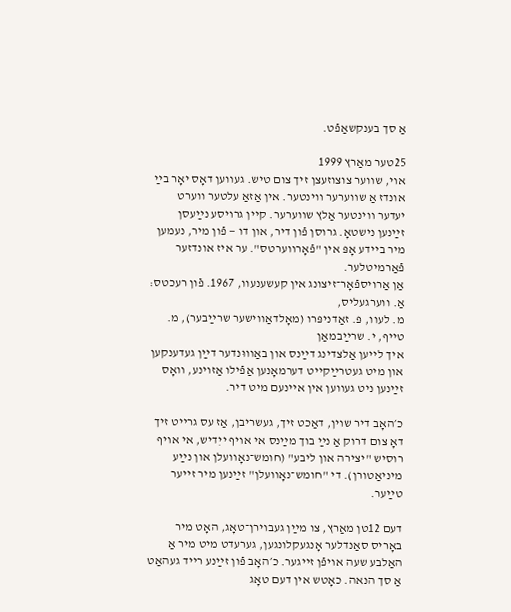אַ סך בענקשאַפֿט.

25טער מאַרץ 1999
אױ, שװער צוצוזעצן זיך צום טיש. געװען דאָס יאָר בײַ אונדז אַ שװערער װינטער. אין אַזאַ עלטער ווערט יעדער װינטער אַלץ שװערער. קײן גרױסע נײַעסן זײַנען נישטאָ. גרוסן פֿון דיר, און דו — פֿון מיר, נעמען מיר בײדע אָפּ אין "פֿאָרװערטס". ער איז אונדזער פֿאַרמיטלער.
אַן אַרויספֿאָר־זיצונג אין קעשענעוו, 1967. פֿון רעכטס: אַ. ווערגעליס,
מ. לעוו, פּ. זאַדניפּרו (מאָלדאַווישער שרײַבער), מ. טייף, י. שרײַבמאַן
איך לײען אַלצדינג דײַנס און באַװוּנדער דײַן געדענקען און מיט געטרײַקײט דערמאָנען אַפֿילו אַזױנע, װאָס זײַנען ניט געװען אין אײנעם מיט דיר.

כ׳האָב דיר שױן, דאַכט זיך, געשריבן, אַז עס גרײט זיך דאָ צום דרוק אַ נײַ בוך מײַנס אי אױף ייִדיש, אי אױף רוסיש "יצירה און ליבע" (חומש־נאָװעלן און נײַע מיניאַטורן). די "חומש־נאָװעלן" זײַנען מיר זײער טײַער.

דעם 12טן מאַרץ, צו מײַן געבױרן־טאָג, האָט מיר באָריס סאַנדלער אָנגעקלונגען, גערעדט מיט מיר אַ האַלבע שעה אױפֿן זײגער. כ׳האָב פֿון זײַנע רײד געהאַט אַ סך הנאה. כאָטש אין דעם טאָג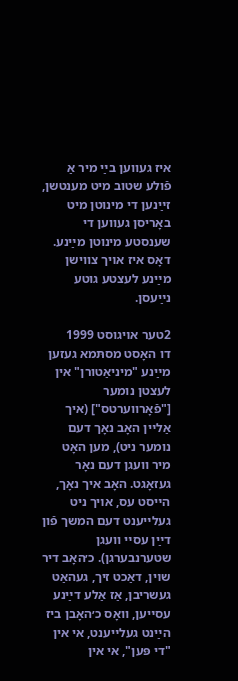איז געװען בײַ מיר אַ פֿולע שטוב מיט מענטשן, זײַנען די מינוטן מיט באָריסן געװען די שענסטע מינוטן מײַנע. דאָס איז אױך צװישן מײַנע לעצטע גוטע נײַעסן.

2טער אױגוסט 1999
דו האָסט מסתּמא געזען מײַנע "מיניאַטורן" אין לעצטן נומער ["פֿאָרווערטס"] (איך אַלײן האָב נאָך דעם נומער ניט), מען האָט מיר װעגן דעם נאָר געזאָגט. האָב איך נאָך, הײסט עס, אױך ניט געלײענט דעם המשך פֿון דײַן עסײ װעגן שטערנבערגן). כ׳האָב דיר שױן, דאַכט זיך, געהאַט געשריבן, אַז אַלע דײַנע עסײען, װאָס כ׳האָבן ביז הײַנט געלײענט, אי אין "די פּען", אי אין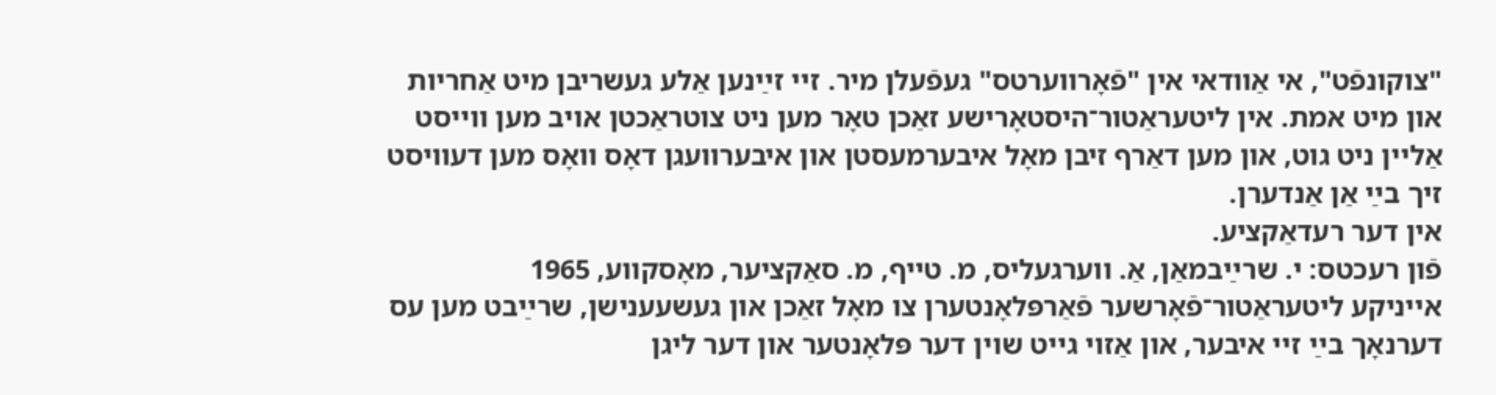"צוקונפֿט", אי אַװדאי אין "פֿאָרװערטס" געפֿעלן מיר. זײ זײַנען אַלע געשריבן מיט אַחריות און מיט אמת. אין ליטעראַטור־היסטאָרישע זאַכן טאָר מען ניט צוטראַכטן אױב מען װײסט אַלײן ניט גוט, און מען דאַרף זיבן מאָל איבערמעסטן און איבערװעגן דאָס װאָס מען דעװיסט זיך בײַ אַן אַנדערן.
אין דער רעדאַקציע.
פֿון רעכטס: י. שרײַבמאַן, אַ. ווערגעליס, מ. טייף, מ. סאַקציער, מאָסקווע, 1965
אײניקע ליטעראַטור־פֿאָרשער פֿאַרפּלאָנטערן צו מאָל זאַכן און געשעענישן, שרײַבט מען עס דערנאָך בײַ זײ איבער, און אַזױ גײט שױן דער פּלאָנטער און דער ליגן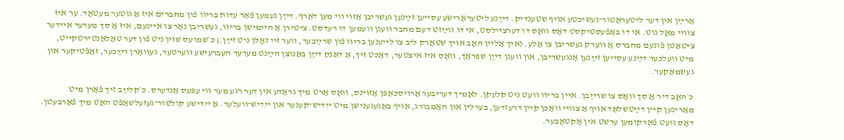אַרײַן אין דער ליטעראַטור־געשיכטע אױף שטענדיק. דײַנע ליטעראַרישע עסײען זײַנען געשריבן אַזױ װי מען דאַרף. דײַן נעמען פֿאַר עדות בריװ פֿון מחברים איז אַ גוטער מעטאָד. ער איז צװײ מאָל גוט. אי דו באַפֿעסטיקסט דאָס װאָס דו דערצײלסט, אי דו װײַזט דעם מחבר װעגן װעמען דו רעדסט. ציטירן אַ הײמישן בריװ, געשריבן נאָר צו אײנעם, איז אַ סך מערער אײדער ציטאַטן פֿונעם מחברס אַ װערק געשריבן צו אַלע. (איך אַלײן האָב אױך שטאַרק ליב צו לײענען בריװ פֿון שרײַבער, װער זײ זאָלן ניט זײַן.) כ׳שמועס שױן ניט פֿון דער טאַלאַנטירטקײט, מיט װעלכער דײַנע עסײען זײַנען אָנגעשריבן, און װעגן דײַן שפּראַך, װאָס איז איצטער, דאַכט זיך, אַ דאַנק דײַן באַנוצן הײַנט מערער העברעיִשע װערטער, געװאָרן רײַכער, זאַפֿטיקער און געשמאַקער.

כ׳האָב דיר אַ סך װאָס צו שרײַבן. אײן בריװ װעט ניט קלעקן. לאָמיך דעריבער אַרױסכאַפּן אַזױנס, װאָס אַרט מיך גראַדע אין דער רגע מער װי עפּעס אַנדערס. כ׳קלײַב זיך פֿאָרן מיט מאַרינען קײן דײַטשלאַד אױף אַ צװײ װאָכן קײן דרעזדען, בערלין און האַמבורג, אױף באַגעגענישן מיט ייִדיש־קענער און ייִדיש־װעלער. אַ ייִדישע קולטור־געזעלשאַפֿט האָט מיך פֿאַרבעטן. דאָס װעט פֿאָרקומען ערשט אין אָקטאָבער.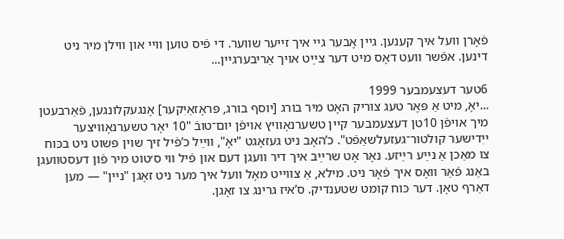פֿאָרן װעל איך קענען. גײן אָבער גײ איך זײער שװער. די פֿיס טוען װײ און װילן מיר ניט דינען. אפֿשר װעט דאָס מיט דער צײַט אױך אַריבערגײן...

6טער דעצעמבער 1999
...יאָ, מיט אַ פּאָר טעג צוריק האָט מיר בורג [יוסף בורג, פּראָזאַיִקער] אָנגעקלונגען, פֿאַרבעטן מיך אױפֿן 10טן דעצעמבער קײן טשערנאָװיץ אױפֿן יום־טובֿ "10 יאָר טשערנאָװיצער ייִדישער קולטור־געזעלשאַפֿט". כ’האָב ניט געזאָגט "יאָ", װײַל כ’פֿיל זיך שױן פּשוט ניט בכּוח צו מאַכן אַ נײַע רײַזע. נאָר אָט שרײַב איך דיר װעגן דעם און פֿיל װי ס׳טוט מיר פֿון דעסטװעגן באַנג פֿאַר װאָס איך פֿאָר ניט. מילא, אַ צװײט מאָל װעל איך מער ניט זאָגן "נײן" — מען דאַרף טאָן. דער כּוח קומט שטענדיק. ס’איז גרינג צו זאָגן.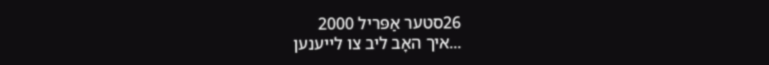26סטער אַפּריל 2000
...איך האָב ליב צו לײענען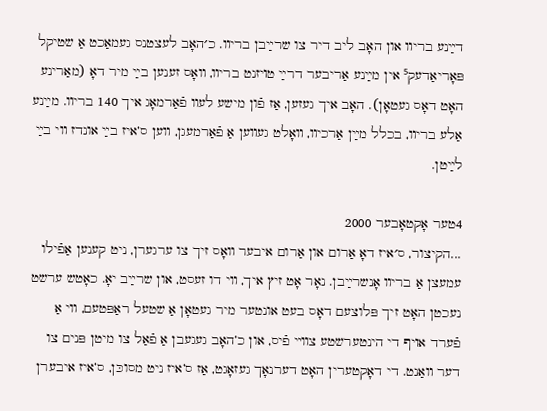דײַנע בריװ און האָב ליב דיר צו שרײַבן בריװ. כ׳האָב לעצטנס געמאַכט אַ שטיקל פּאָריאַדעק⁵ אין מײַנע אַריבער דרײַ טױזנט בריװ, װאָס זענען בײַ מיר דאָ (מאַרינע האָט דאָס געטאָן). האָב איך געזען, אַז פֿון מישע לעװ פֿאַרמאָג איך 140 בריװ. מײַנע אַלע בריװ, בכלל מײַן אַרכיװ, װאָלט געװען אַ פֿאַרמעגן, װען ס’איז בײַ אונדז װי בײַ לײַטן.

4טער אָקטאָבער 2000
...הקיצור, ס׳איז דאָ אַרום און אַרום איבער װאָס זיך צו ערגערן, ניט קענען אַפֿילו עמעצן אַ בריװ אָנשרײַבן. נאָר אָט זיץ איך, װי דו זעסט, און שרײַב יאָ. כאָטש ערשט נעכטן האָט זיך פּלוצעם דאָס בעט אונטער מיר געטאָן אַ שטעל ראַפּטעם, װי אַ פֿערד אױף די הינטערשטע צװײ פֿיס, און כ’האָב געגעבן אַ פֿאַל צו מיטן פּנים צו דער װאַנט. די דאָקטערין האָט דערנאָך געזאָגט, אַז ס’איז ניט מסוכּן, ס’איז איבערן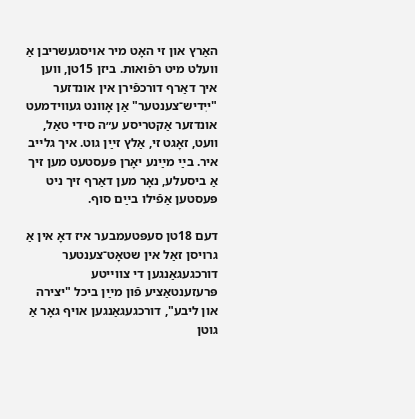האַרץ און זי האָט מיר אױסגעשריבן אַ װעלט מיט רפֿואות. ביזן 15טן, װען איך דאַרף דורכפֿירן אין אונדזער "ייִדיש־צענטער" אַן אָװנט געװידמעט אונדזער אַקטריסע ע״ה סידי טאַל, װעט, זאָגט זי, אַלץ זײַן גוט. איך גלײב איר. בײַ מײַנע יאָרן פּעסטעט מען זיך אַ ביסעלע, נאָר מען דאַרף זיך ניט פּעסטען אַפֿילו בײַם סוף.

דעם 18טן סעפּטעמבער איז דאָ אין אַ גרױסן זאַל אין שטאָט־צענטער דורכגעגאַנגען די צװײטע פּרעזענטאַציע פֿון מײַן ביכל "יצירה און ליבע", דורכגעגאַנגען אױף גאָר אַ גוטן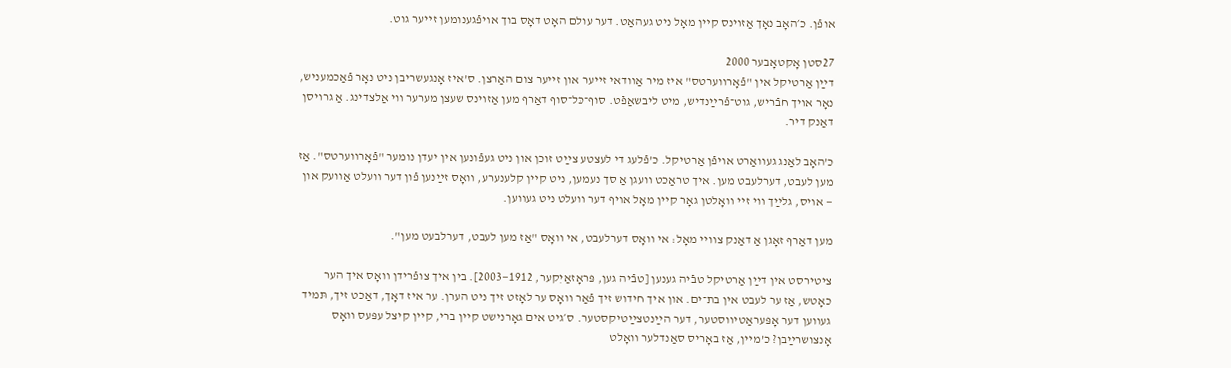אופֿן. כ׳האָב נאָך אַזױנס קײן מאָל ניט געהאַט. דער עולם האָט דאָס בוך אױפֿגענומען זײער גוט.

27סטן אָקטאָבער 2000
דײַן אַרטיקל אין "פֿאָרװערטס" איז מיר אַװדאי זײער און זײער צום האַרצן. ס’איז אָנגעשריבן ניט נאָר פֿאַכמעניש, נאָר אױך חבֿריש, גוט־פֿרײַנדיש, מיט ליבשאַפֿט. סוף־כּל־סוף דאַרף מען אַזױנס שעצן מערער װי אַלצדינג. אַ גרױסן דאַנק דיר.

כ’האָב לאַנג געװאַרט אױפֿן אַרטיקל. כ’פֿלעג די לעצטע צײַט זוכן און ניט געפֿונען אין יעדן נומער "פֿאָרװערטס". אַז מען לעבט, דערלעבט מען. איך טראַכט װעגן אַ סך נעמען, ניט קײן קלענערע, װאָס זײַנען פֿון דער װעלט אַװעק און — אױס, גלײַך װי זײ װאָלטן גאָר קײן מאָל אױף דער װעלט ניט געװען.

מען דאַרף זאָגן אַ דאַנק צװײ מאָל: אי װאָס דערלעבט, אי װאָס "אַז מען לעבט, דערלבעט מען".

ציטירסט אין דײַן אַרטיקל טבֿיה גענען [טבֿיה גען, פּראָזאַיִקער, 1912—2003]. בין איך צופֿרידן װאָס איך הער כאָטש, אַז ער לעבט אין בת־ים. און איך חידוש זיך פֿאַר װאָס ער לאָזט זיך ניט הערן. ער איז דאָך, דאַכט זיך, תּמיד געװען דער אָפּעראַטיװסטער, דער הײַנטצײַטיקסטער. ס׳גיט אים גאָרנישט קײן ברי, קײן קיצל עפּעס װאָס אָנצושרײַבן? כ’מײן, אַז באָריס סאַנדלער װאָלט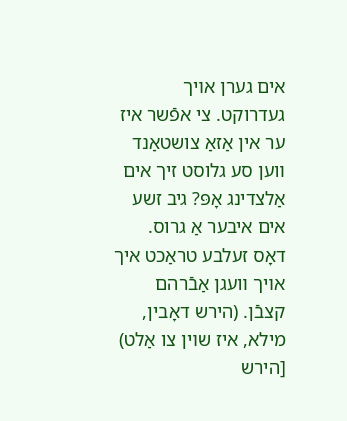אים גערן אױך געדרוקט. צי אפֿשר איז ער אין אַזאַ צושטאַנד װען סע גלוסט זיך אים אַלצדינג אָפּ? גיב זשע אים איבער אַ גרוס. דאָס זעלבע טראַכט איך אױך װעגן אַבֿרהם קצבֿן. (הירש דאָבין, מילא, איז שױן צו אַלט) [הירש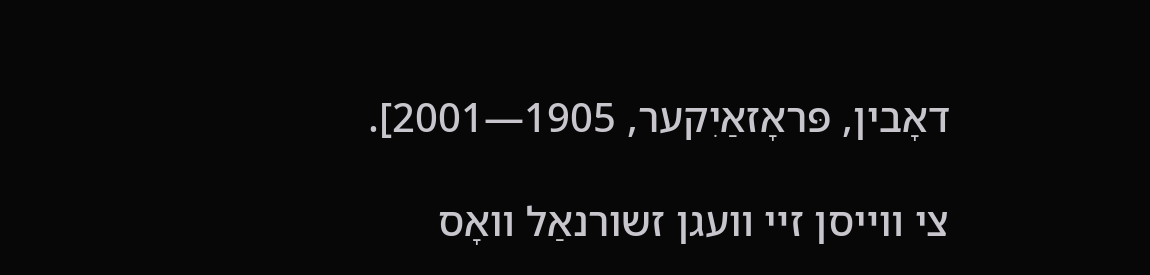דאָבין, פּראָזאַיִקער, 1905—2001].

צי װײסן זײ װעגן זשורנאַל װאָס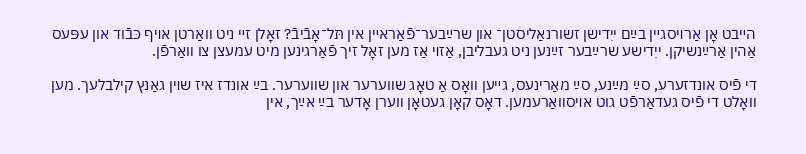הײבט אָן אַרױסגײן בײַם ייִדישן זשורנאַליסטן־ און שרײַבער־פֿאַראײן אין תּל־אָבֿיבֿ? זאָלן זײ ניט װאַרטן אױף כּבֿוד און עפּעס אַהין אַרײַנשיקן. ייִדישע שרײַבער זײַנען ניט געבליבן, אַזױ אַז מען זאָל זיך פֿאַרגינען מיט עמעצן צו װאַרפֿן.

די פֿיס אונדזערע, סײַ מײַנע, סײַ מאַרינעס, גײען װאָס אַ טאָג שװערער און שװערער. בײַ אונדז איז שױן גאַנץ קילבלעך. מען װאָלט די פֿיס געדאַרפֿט גוט אױסװאַרעמען. דאָס קאָן געטאָן װערן אָדער בײַ אײַך, אין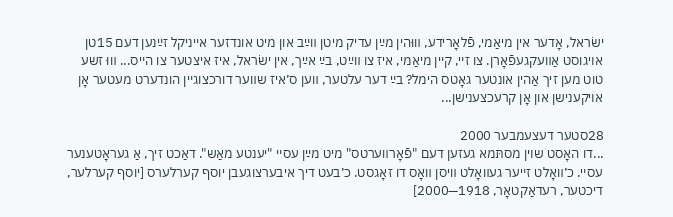ישׂראל, אָדער אין מיאַמי, פֿלאָרידע, װוּהין מײַן עדיק מיטן װײַב און מיט אונדזער אײניקל זײַנען דעם 15טן אױגוסט אַװעקגעפֿאָרן. צו זײ, קײן מיאַמי, איז צו װײַט, בײַ אײַך, אין ישׂראל, איז איצטער צו הײס... װוּ זשע טוט מען זיך אַהין אונטער גאָטס הימל? בײַ דער עלטער, װען ס׳איז שװער דורכצוגײן הונדערט מעטער אָן אױקענישן און אָן קרעכצענישן...

28סטער דעצעמבער 2000
...דו האָסט שױן מסתּמא געזען דעם "פֿאָרװערטס" מיט מײַן עסײ "יענטע מאַש". דאַכט זיך, אַ געראָטענער עסײ. כ׳װאָלט זײער געװאָלט װיסן װאָס דו זאָגסט. כ׳בעט דיך איבערצוגעבן יוסף קערלערס [יוסף קערלער, דיכטער, רעדאַקטאָר, 1918—2000]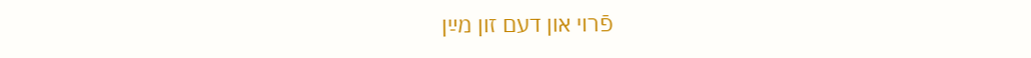פֿרױ און דעם זון מײַן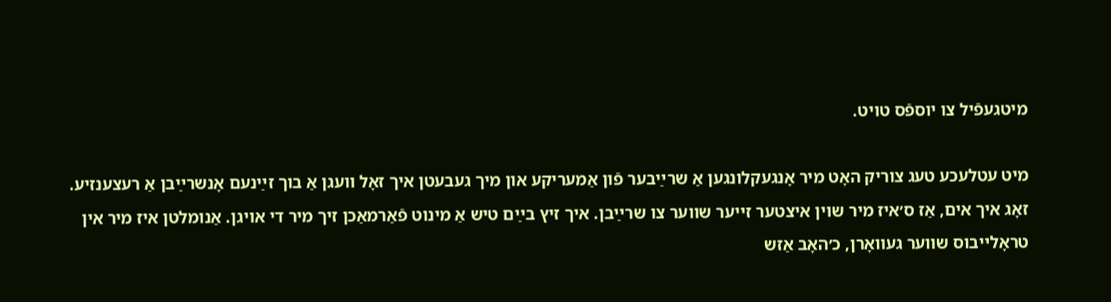מיטגעפֿיל צו יוספֿס טױט.

מיט עטלעכע טעג צוריק האָט מיר אָנגעקלונגען אַ שרײַבער פֿון אַמעריקע און מיך געבעטן איך זאָל װעגן אַ בוך זײַנעם אָנשרײַבן אַ רעצענזיע. זאָג איך אים, אַז ס׳איז מיר שױן איצטער זײער שװער צו שרײַבן. איך זיץ בײַם טיש אַ מינוט פֿאַרמאַכן זיך מיר די אױגן. אַנומלטן איז מיר אין טראָלײבוס שװער געװאָרן, כ׳האָב אַזש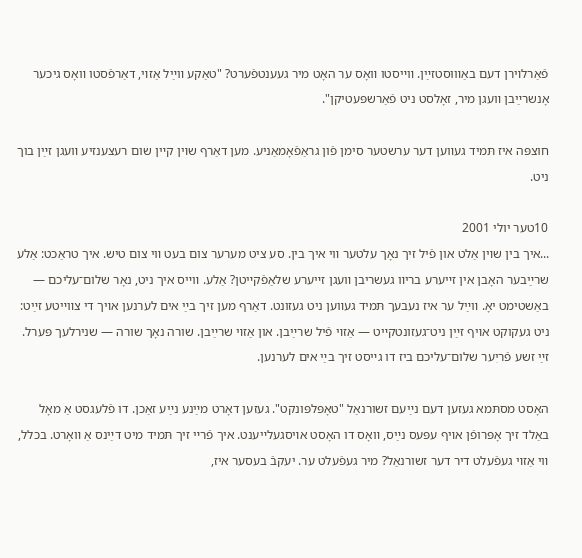פֿאַרלױרן דעם באַװוּסטזײַן. װײסטו װאָס ער האָט מיר געענטפֿערט? "טאַקע װײַל אַזױ, דאַרפֿסטו װאָס גיכער אָנשרײַבן װעגן מיר, זאָלסט ניט פֿאַרשפּעטיקן".

חוצפּה איז תּמיד געװען דער ערשטער סימן פֿון גראַפֿאָמאַניע. מען דאַרף שױן קײן שום רעצענזיע װעגן זײַן בוך ניט.

10טער יולי 2001
...איך בין שױן אַלט און פֿיל זיך נאָך עלטער װי איך בין. סע ציט מערער צום בעט װי צום טיש. איך טראַכט: אַלע שרײַבער האָבן אין זײערע בריװ געשריבן װעגן זײערע שלאַפֿקײטן? אַלע. װײס איך ניט, נאָר שלום־עליכם — באַשטימט יאָ. װײַל ער איז נעבעך תּמיד געװען ניט געזונט. דאַרף מען זיך בײַ אים לערנען אױך די צװײטע זײַט: ניט געקוקט אױף זײַן ניט־געזונטקײט — אַזױ פֿיל שרײַבן. און אַזױ שרײַבן. שורה נאָך שורה — שנירלעך פּערל. זײַ זשע פֿריִער שלום־עליכם ביז דו גײסט זיך בײַ אים לערנען.

האָסט מסתּמא געזען דעם נײַעם זשורנאַל "טאָפּלפּונקט". געזען דאָרט מײַנע נײַע זאַכן. דו פֿלעגסט אַ מאָל באַלד זיך אָפּרופֿן אױף עפּעס נײַס, װאָס דו האָסט אױסגעלײענט. איך פֿרײ זיך תּמיד מיט דײַנס אַ װאָרט. בכלל, װי אַזױ געפֿעלט דיר דער זשורנאַל? מיר געפֿעלט ער. יעקבֿ בעסער איז,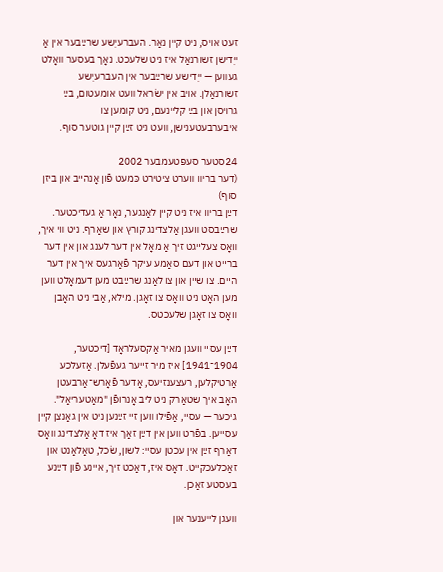זעט אױס, ניט קײן נאַר. העברעיִשע שרײַבער אין אַ ייִדישן זשורנאַל איז ניט שלעכט. נאָך בעסער װאָלט געװען — ייִדישע שרײַבער אין העברעיִשע זשורנאַלן. אױב אין ישׂראל װעט אומעטום, בײַ גרױסן און בײַ קלײנעם, ניט קומען צו איבערבעטענישן, װעט ניט זײַן קײן גוטער סוף.

24סטער סעפּטעמבער 2002
(דער בריװ װערט ציטירט כּמעט פֿון אָנהײב און ביזן סוף)
דײַן בריװ איז ניט קײן לאַנגער, נאָר אַ געדיכטער. שרײַבסט װעגן אַלצדינג קורץ און שאַרף. ניט װי איך, װאָס צעלײגט זיך אַ מאָל אין דער לענג און אין דער ברײט און דעם סאַמע עיקר פֿאַרגעס איך אין דער הײם. צו שײן און צו לאַנג שרײַבט מען דעמאָלט װען מען האָט ניט װאָס צו זאָגן. מילא, אַבי ניט האָבן װאָס צו זאָגן שלעכטס.

דײַן עסײ װעגן מאיר אַקסעלראָד [דיכטער, 1904־1941] איז מיר זײער געפֿעלן. אַזעלכע אַרטיקלען, רעצענזיעס, אָדער פֿאָרש־אַרבעטן האָב איך שטאַרק ניט ליב אָנרופֿן "מאַטעריאַל". גיכער — עסײ, אַפֿילו װען זײ זײַנען ניט אין גאַנצן קײן עסײען. בפֿרט װען אין דײַן זאַך איז דאָ אַלצדינג װאָס דאַרף זײַן אין עכטן עסײ: לשון, שׂכל, טאַלאַנט און זאַכלעכקײט. דאָס איז, דאַכט זיך, אײנע פֿון דײַנע בעסטע זאַכן.

װעגן לײענער און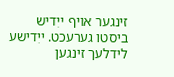זינגער אױף ייִדיש ביסטו גערעכט. ייִדישע לידלעך זינגען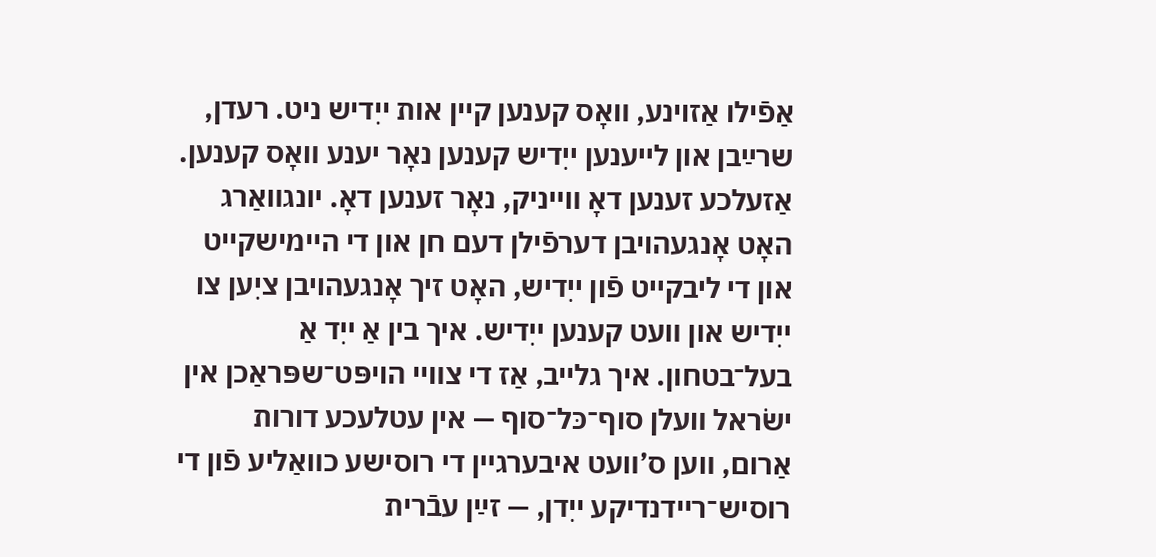אַפֿילו אַזױנע, װאָס קענען קײן אות ייִדיש ניט. רעדן, שרײַבן און לײענען ייִדיש קענען נאָר יענע װאָס קענען. אַזעלכע זענען דאָ װײניק, נאָר זענען דאָ. יונגװאַרג האָט אָנגעהױבן דערפֿילן דעם חן און די הײמישקײט און די ליבקײט פֿון ייִדיש, האָט זיך אָנגעהױבן ציִען צו ייִדיש און װעט קענען ייִדיש. איך בין אַ ייִד אַ בעל־בטחון. איך גלײב, אַז די צװײ הױפּט־שפּראַכן אין ישׂראל װעלן סוף־כּל־סוף — אין עטלעכע דורות אַרום, װען ס’װעט איבערגײן די רוסישע כװאַליע פֿון די רוסיש־רײדנדיקע ייִדן, — זײַן עבֿרית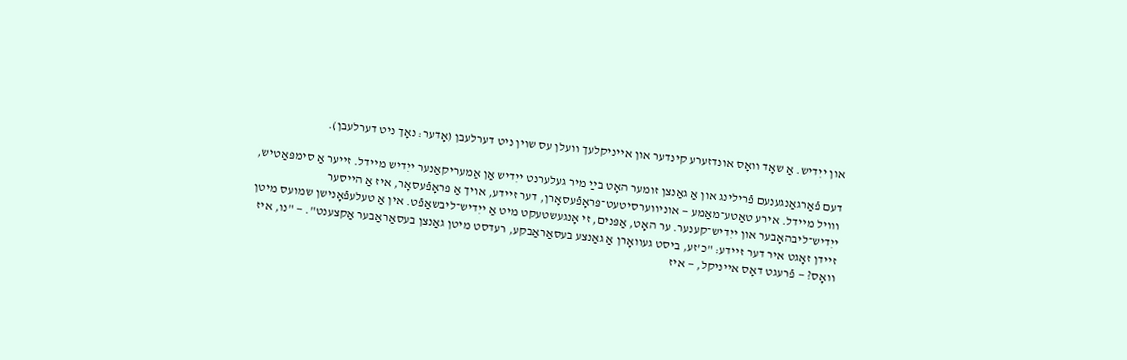און ייִדיש. אַ שאָד װאָס אונדזערע קינדער און אײניקלעך װעלן עס שױן ניט דערלעבן (אָדער: נאָך ניט דערלעבן).

דעם פֿאַרגאַנגענעם פֿרילינג און אַ גאַנצן זומער האָט בײַ מיר געלערנט ייִדיש אַן אַמעריקאַנער ייִדיש מײדל. זײער אַ סימפּאַטיש, װױל מײדל. אירע טאַטע־מאַמע — אוניװערסיטעט־פּראָפֿעסאָרן, דער זײדע, אױך אַ פּראָפֿעסאָר, איז אַ הײסער ייִדיש־ליבהאָבער און ייִדיש־קענער. ער האָט, אַפּנים, זי אָנגעשטעקט מיט אַ ייִדיש־ליבשאַפֿט. אין אַ טעלעפֿאָנישן שמועס מיטן זײדן זאָגט איר דער זײדע: "כ’זע, ביסט געװאָרן אַ גאַנצע בעסאַראַבקע, רעדסט מיטן גאַנצן בעסאַראַבער אַקצענט". — "נו, איז װאָס? — פֿרעגט דאָס אײניקל, — איז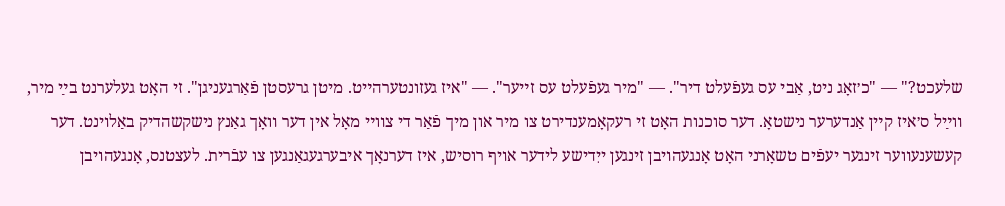שלעכט?" — "כ׳זאָג ניט, אַבי עס געפֿעלט דיר". — "מיר געפֿעלט עס זײער". — "איז געזונטערהײט. מיטן גרעסטן פֿאַרגעניגן". זי האָט געלערנט בײַ מיר, װײַל ס׳איז קײן אַנדערער נישטאָ. דער סוכנות האָט זי רעקאָמענדירט צו מיר און מיך פֿאַר די צװײ מאָל אין דער װאָך גאַנץ נישקשהדיק באַלױנט. דער קעשענעװער זינגער יעפֿים טשאָרני האָט אָנגעהױבן זינגען ייִדישע לידער אױף רוסיש, איז דערנאָך איבערגעגאַנגען צו עבֿרית. לעצטנס, אָנגעהױבן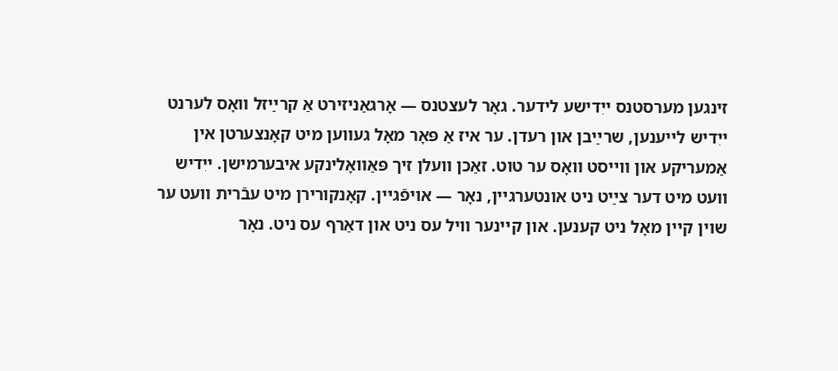זינגען מערסטנס ייִדישע לידער. גאָר לעצטנס — אָרגאַניזירט אַ קרײַזל װאָס לערנט ייִדיש לײענען, שרײַבן און רעדן. ער איז אַ פּאָר מאָל געװען מיט קאָנצערטן אין אַמעריקע און װײסט װאָס ער טוט. זאַכן װעלן זיך פּאַװאָלינקע איבערמישן. ייִדיש װעט מיט דער צײַט ניט אונטערגײן, נאָר — אױפֿגײן. קאָנקורירן מיט עבֿרית װעט ער שױן קײן מאָל ניט קענען. און קײנער װיל עס ניט און דאַרף עס ניט. נאָר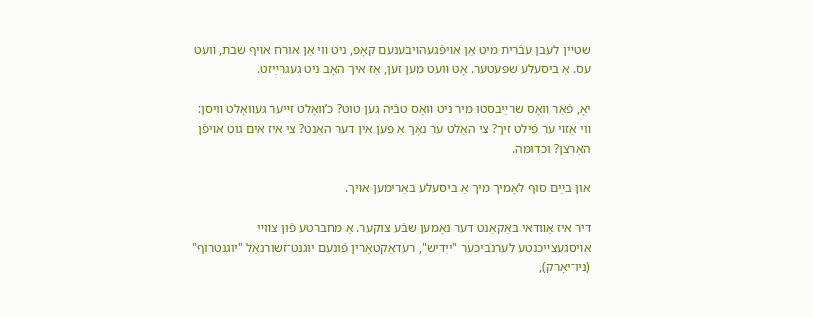שטײן לעבן עבֿרית מיט אַן אױפֿגעהױבענעם קאָפּ, ניט װי אַן אורח אױף שבת, װעט עס. אַ ביסעלע שפּעטער. אָט װעט מען זען, אַז איך האָב ניט געגרײַזט.

יאָ, פֿאַר װאָס שרײַבסטו מיר ניט װאָס טבֿיה גען טוט? כ’װאָלט זײער געװאָלט װיסן: װי אַזױ ער פֿילט זיך? צי האַלט ער נאָך אַ פּען אין דער האַנט? צי איז אים גוט אױפֿן האַרצן? וכדומה.

און בײַם סוף לאָמיך מיך אַ ביסעלע באַרימען אױך.

דיר איז אַװדאי באַקאַנט דער נאָמען שבֿע צוקער. אַ מחברטע פֿון צװײ אױסגעצײכנטע לערנביכער "ייִדיש", רעדאַקטאָרין פֿונעם יוגנט־זשורנאַל "יוגנטרוף" (ניו־יאָרק),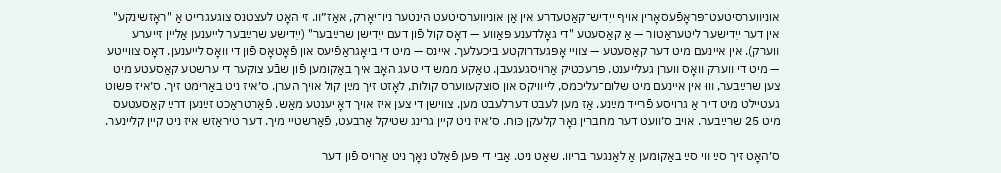אוניװערסיטעט־פּראָפֿעסאָרין אױף ייִדיש־קאַטעדרע אין אַן אוניװערסיטעט הינטער ניו־יאָרק, אאַז״װ. זי האָט לעצטנס צוגעגרײט אַ "ראָזשינקע" אין דער ייִדישער ליטעראַטור — אַ קאַסעטע "די גאָלדענע פּאַװע — דאָס קול פֿון דעם ייִדישן שרײַבער" (ייִדישע שרײַבער לײענען אַלײן זײערע װערק). אין אײנעם מיט דער קאַסעטע — צװײ אָפּגעדרוקטע ביכעלעך. אײנס — מיט די ביאָגראַפֿיעס און פֿאָטאָס פֿון די װאָס לײענען. דאָס צװײטע — מיט די װערק װאָס װערן געלײענט. פּרעכטיק אַרױסגעגעבן. טאַקע ממש די טעג האָב איך באַקומען פֿון שבֿע צוקער די ערשטע קאַסעטע מיט צען שרײַבער, װוּ אין אײנעם מיט שלום־עליכמס, לײװיקס און סוצקעװערס קולות, לאָזט זיך מײַן קול אױך הערן. ס׳איז ניט באַרימט זיך. ס׳איז פּשוט געטײלט מיט דיר אַ גרױסע פֿרײד מײַנע. אַז מען לעבט דערלעבט מען. צװישן די צען איז אױך דאָ יענטע מאַש. פֿאַרטראַכט זײַנען דרײַ קאַסעטעס מיט 25 שרײַבער. אױב ס׳װעט דער מחברין נאָר קלעקן כּוח. ס׳איז ניט קײן גרינג שטיקל אַרבעט, פֿאַרשטײ מיך. דער טיראַזש איז ניט קײן קלײנער.

ס׳האָט זיך סײַ װי סײַ באַקומען אַ לאַנגער בריװ. שאַט ניט. אַבי די פּען פֿאַלט נאָך ניט אַרױס פֿון דער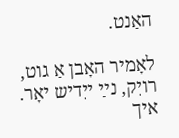האַנט.

לאָמיר האָבן אַ גוט, רויִק, נײַ ייִדיש יאָר. איך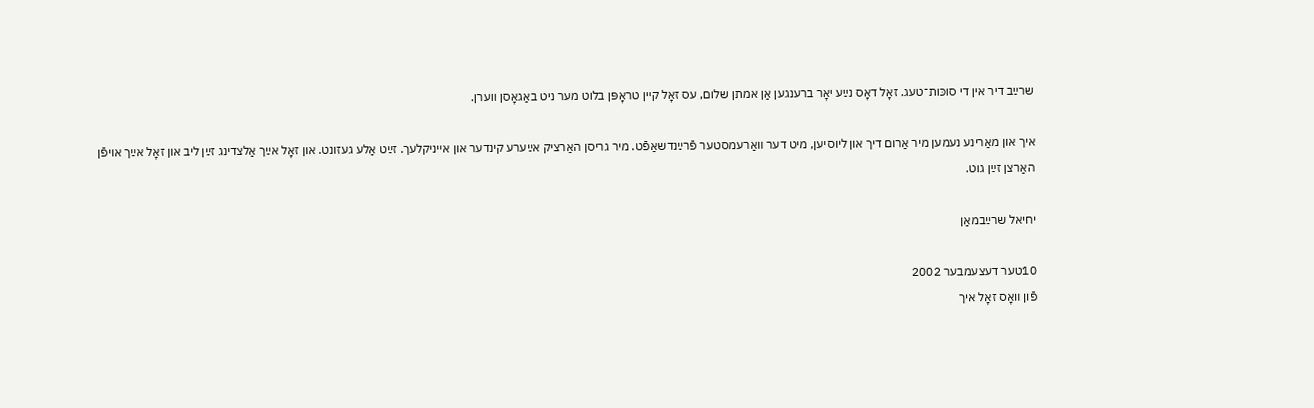שרײַב דיר אין די סוכּות־טעג. זאָל דאָס נײַע יאָר ברענגען אַן אמתן שלום, עס זאָל קײן טראָפּן בלוט מער ניט באַגאָסן װערן.

איך און מאַרינע נעמען מיר אַרום דיך און ליוסיען, מיט דער װאַרעמסטער פֿרײַנדשאַפֿט. מיר גריסן האַרציק אײַערע קינדער און אײניקלעך. זײַט אַלע געזונט. און זאָל אײַך אַלצדינג זײַן ליב און זאָל אײַך אױפֿן האַרצן זײַן גוט.

יחיאל שרײַבמאַן

10טער דעצעמבער 2002
פֿון װאָס זאָל איך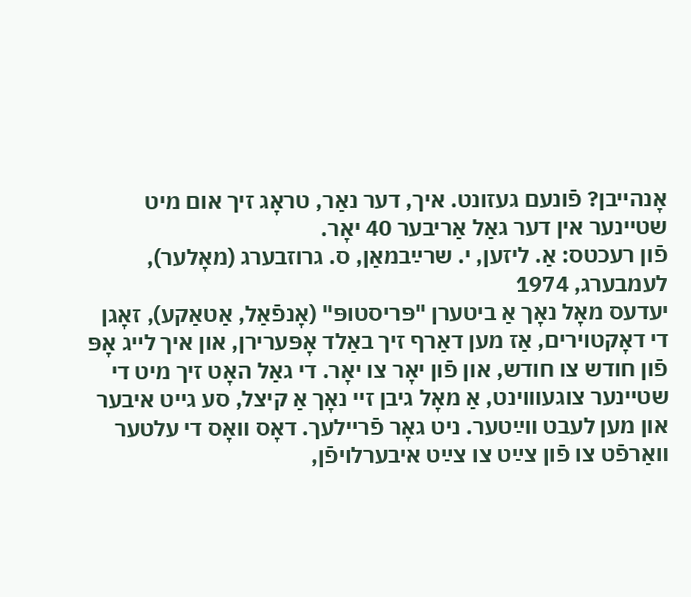אָנהײבן? פֿונעם געזונט. איך, דער נאַר, טראָג זיך אום מיט שטײנער אין דער גאַל אַריבער 40 יאָר.
פֿון רעכטס: אַ. ליזען, י. שרײַבמאַן, ס. גרוזבערג (מאָלער), לעמבערג, 1974
יעדעס מאָל נאָך אַ ביטערן "פּריסטופּ" (אָנפֿאַל, אַטאַקע), זאָגן די דאָקטױרים, אַז מען דאַרף זיך באַלד אָפּערירן, און איך לײג אָפּ פֿון חודש צו חודש, און פֿון יאָר צו יאָר. די גאַל האָט זיך מיט די שטײנער צוגעװױנט, אַ מאָל גיבן זײ נאָך אַ קיצל, סע גײט איבער און מען לעבט װײַטער. ניט גאָר פֿרײלעך. דאָס װאָס די עלטער װאַרפֿט צו פֿון צײַט צו צײַט איבערלױפֿן,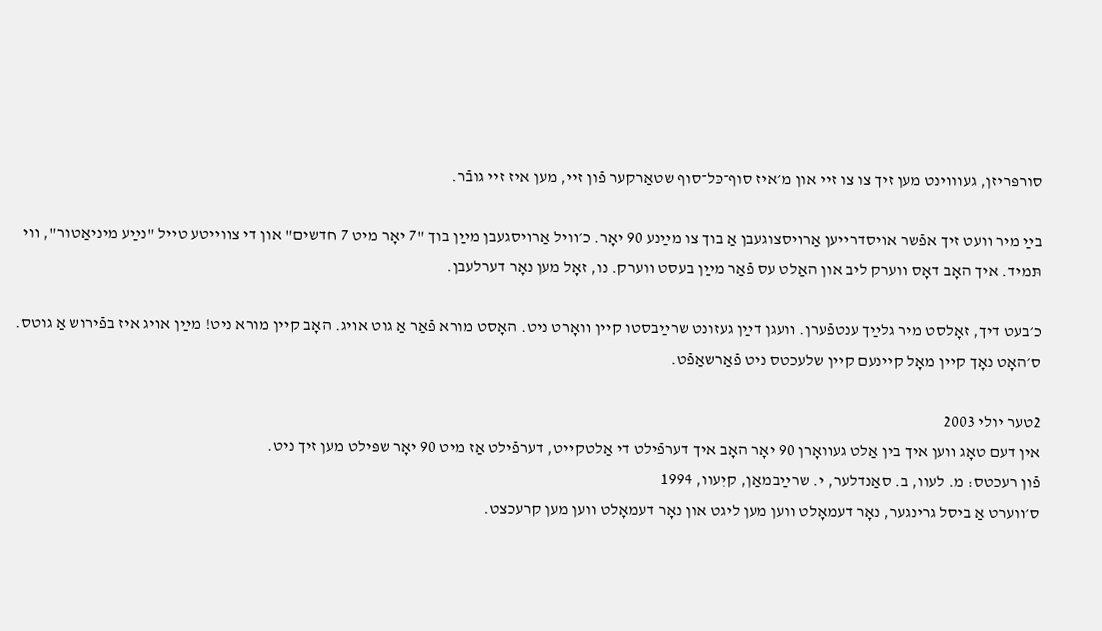סורפּריזן, געװױנט מען זיך צו צו זײ און מ׳איז סוף־כּל־סוף שטאַרקער פֿון זײ, מען איז זײ גובֿר.

בײַ מיר װעט זיך אפֿשר אױסדרײען אַרױסצוגעבן אַ בוך צו מײַנע 90 יאָר. כ׳װיל אַרױסגעבן מײַן בוך "7 יאָר מיט 7 חדשים" און די צװײטע טײל "נײַע מיניאַטור", װי תּמיד. איך האָב דאָס װערק ליב און האַלט עס פֿאַר מײַן בעסט װערק. נו, זאָל מען נאָר דערלעבן.

כ׳בעט דיך, זאָלסט מיר גלײַך ענטפֿערן. װעגן דײַן געזונט שרײַבסטו קײן װאָרט ניט. האָסט מורא פֿאַר אַ גוט אױג. האָב קײן מורא ניט! מײַן אױג איז בפֿירוש אַ גוטס. ס׳האָט נאָך קײן מאָל קײנעם קײן שלעכטס ניט פֿאַרשאַפֿט.

2טער יולי 2003
אין דעם טאָג װען איך בין אַלט געװאָרן 90 יאָר האָב איך דערפֿילט די אַלטקײט, דערפֿילט אַז מיט 90 יאָר שפּילט מען זיך ניט.
פֿון רעכטס: מ. לעוו, ב. סאַנדלער, י. שרײַבמאַן, קיִעוו, 1994
ס׳װערט אַ ביסל גרינגער, נאָר דעמאָלט װען מען ליגט און נאָר דעמאָלט װען מען קרעכצט.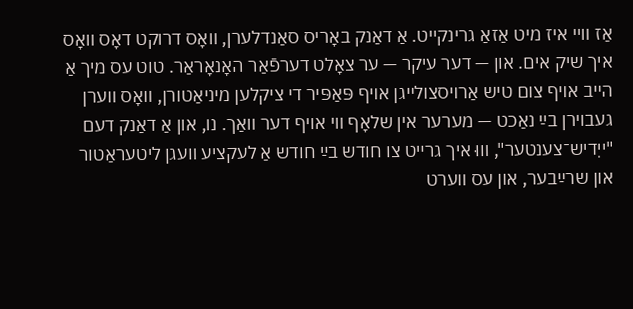אַז װײ איז מיט אַזאַ גרינקײט. אַ דאַנק באָריס סאַנדלערן, װאָס דרוקט דאָס װאָס איך שיק אים. און — דער עיקר — ער צאָלט דערפֿאַר האָנאָראַר. טוט עס מיך אַ הײב אױף צום טיש אַרױסצולײגן אױף פּאַפּיר די ציקלען מיניאַטורן, װאָס װערן געבױרן בײַ נאַכט — מערער אין שלאָף װי אױף דער װאַך. נו, און אַ דאַנק דעם "ייִדיש־צענטער", װוּ איך גרײט צו חודש בײַ חודש אַ לעקציע װעגן ליטעראַטור און שרײַבער, און עס װערט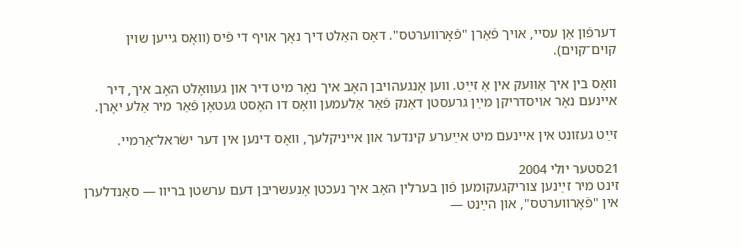דערפֿון אַן עסײ, אױך פֿאַרן "פֿאָרװערטס". דאָס האַלט דיך נאָך אױף די פֿיס (װאָס גײען שױן קױם־קױם).

װאָס בין איך אַװעק אין אַ זײַט. װען אָנגעהױבן האָב איך נאָר מיט דיר און געװאָלט האָב איך, דיר אײנעם נאָר אױסדריקן מײַן גרעסטן דאַנק פֿאַר אַלעמען װאָס דו האָסט געטאָן פֿאַר מיר אַלע יאָרן.

זײַט געזונט אין אײנעם מיט אײַערע קינדער און אײניקלעך, װאָס דינען אין דער ישׂראל־אַרמײ.

21סטער יולי 2004
זינט מיר זײַנען צוריקגעקומען פֿון בערלין האָב איך נעכטן אָנעשריבן דעם ערשטן בריװ — סאַנדלערן אין "פֿאָרװערטס", און הײַנט —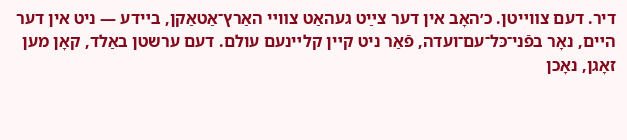דיר. דעם צװײטן. כ׳האָב אין דער צײַט געהאַט צװײ האַרץ־אַטאַקן, בײדע — ניט אין דער הײם, נאָר בפֿני־כּל־עם־ועדה, פֿאַר ניט קײן קלײנעם עולם. דעם ערשטן באַלד, קאָן מען זאָגן, נאָכן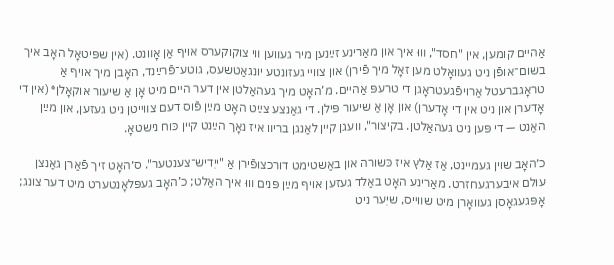אַהײם קומען, אין "חסד", װוּ איך און מאַרינע זײַנען מיר געװען װי צוקוקערס אױף אַן אָװנט. (אין שפּיטאָל האָב איך בשום־אופֿן ניט געװאָלט מען זאָל מיך פֿירן) און צװײ געזונטע יונגאַטשעס, גוטע־פֿרײַנד, האָבן מיך אױף אַ טראָגברעטל אַרױפֿגעטראָגן די טרעפּ אַהײם. מ’האָט מיך געהאַלטן אין דער הײם מיט אָן אַ שיעור אוקאָלן⁶ (אין די אָדערן און ניט אין די אָדערן) און אָן אַ שיעור פּילן. די גאַנצע צײַט האָט מײַן פֿוס דעם צװײטן ניט געזען, און מײַן האַנט — די פּען ניט געהאַלטן. בקיצור", װעגן קײן לאַנגן בריװ איז נאָך הײַנט קײן כּוח נישטאָ.

כ׳האָב שױן געמײנט, אַז אַלץ איז כּשורה און באַשטימט דורכצופֿירן אַ "ייִדיש־צענטער". ס׳האָט זיך פֿאַרן גאַנצן עולם איבערגעחזרט. מאַרינע האָט באַלד געזען אױף מײַן פּנים װוּ איך האַלט; כ’האָב געפּלאָנטערט מיט דער צונג; אָפּגעגאָסן געװאָרן מיט שװײס, שיִער ניט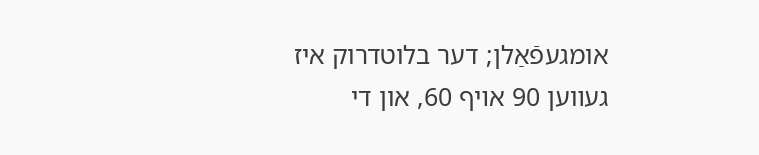אומגעפֿאַלן; דער בלוטדרוק איז געװען 90 אױף 60, און די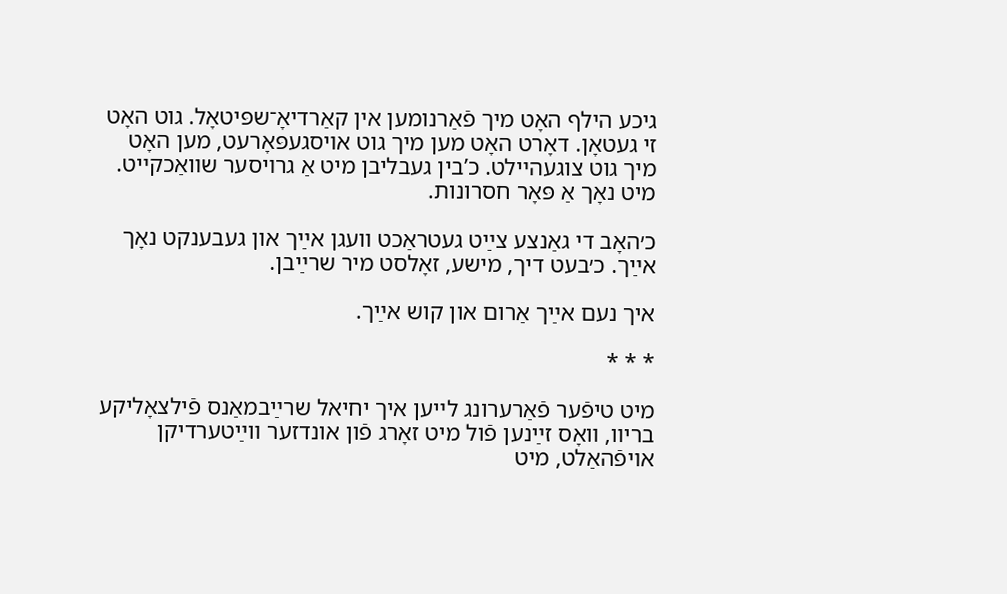גיכע הילף האָט מיך פֿאַרנומען אין קאַרדיאָ־שפּיטאָל. גוט האָט זי געטאָן. דאָרט האָט מען מיך גוט אױסגעפּאָרעט, מען האָט מיך גוט צוגעהײלט. כ’בין געבליבן מיט אַ גרױסער שװאַכקײט. מיט נאָך אַ פּאָר חסרונות.

כ׳האָב די גאַנצע צײַט געטראַכט װעגן אײַך און געבענקט נאָך אײַך. כ׳בעט דיך, מישע, זאָלסט מיר שרײַבן.

איך נעם אײַך אַרום און קוש אײַך.

* * *

מיט טיפֿער פֿאַרערונג לײען איך יחיאל שרײַבמאַנס פֿילצאָליקע בריװ, װאָס זײַנען פֿול מיט זאָרג פֿון אונדזער װײַטערדיקן אױפֿהאַלט, מיט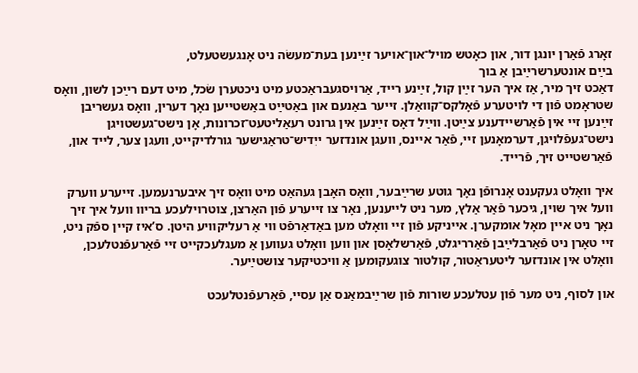זאָרג פֿאַרן יונגן דור, און כאָטש מױל־און־אױער זײַנען בעת־מעשׂה ניט אָנגעשטעלט,
בײַם אונטערשרײַבן אַ בוך
דאַכט זיך מיר, אַז איך הער זײַן קול, זײַנע רײד, אַרױסגעבראַכטע מיט ניכטערן שׂכל, מיט דעם רײַכן לשון, װאָס שטראָמט פֿון די לױטערע פֿאָלקס־קװאַלן. זײער באַנעם און באַטײַט באַשטײען נאָך דערין, װאָס געשריבן זײַנען זײ אין פֿאַרשײדענע צײַטן. װײַל דאָס זײַנען אין גרונט רעאַליטעט־זכרונות, אָן נישט־געשטױגן נישט־געפֿלױגן, דערמאָנען זײ, פֿאַר אײנס, װעגן אונדזער ייִדיש־טראַגישער גורלדיקײט, װעגן צער, לײד און, פֿאַרשטײט זיך, פֿרײד.

איך װאָלט געקענט אָנרופֿן נאָך גוטע שרײַבער, װאָס האָבן געהאַט מיט װאָס זיך איבערנעמען. זײערע װערק װעל איך שױן, גיכער פֿאַר אַלץ, מער ניט לײענען, נאָר צו זײערע פֿון האַרצן, צוטרױלעכע בריװ װעל איך זיך נאָך ניט אײן מאָל אומקערן. אײניקע פֿון זײ װאָלט מען באַדאַרפֿט װי אַ רעליקװיע היטן. ס’איז קײן ספֿק ניט, זײ טאָרן ניט פֿאַרבלײַבן פֿאַרריגלט, פֿאַרשלאָסן און װען װאָלט געװען אַ מעגלעכקײט זײ פֿאַרעפֿנטלעכן, װאָלט אין אונדזער ליטעראַטור, קולטור צוגעקומען אַ װיכטיקער צושטײַער.

און לסוף, ניט מער פֿון עטלעכע שורות פֿון שרײַבמאַנס אַן עסײ, פֿאַרעפֿנטלעכט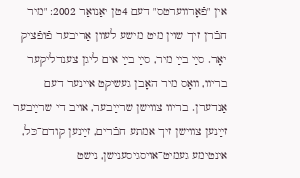אין "פֿאָרװערטס" דעם 4טן יאַנואַר 2002: "מיר חבֿרן זיך שױן מיט מישע לעװן אַריבער פֿופֿציק יאָר. סײַ בײַ מיר, סײַ בײַ אים ליגן צענדליקער בריװ, װאָס מיר האָבן געשיקט אײנער דעם אַנדערן. בריװ צװישן שרײַבער, אױב די שרײַבער זײַנען צװישן זיך אמתע חבֿרים, זײַנען קודם־כּל, אינטימע געמיט־אױסגיסענישן, נישט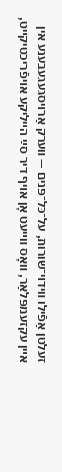זעלטן אַפֿילו װידױ־שורות, על־כּל־פּנים — װערק אַרױסגעגעבענע אין אײן עקזעמפּלאַר, װאָס װײעט אָן אױף דיר סײַ הײליקע אױפֿריכטיקײט,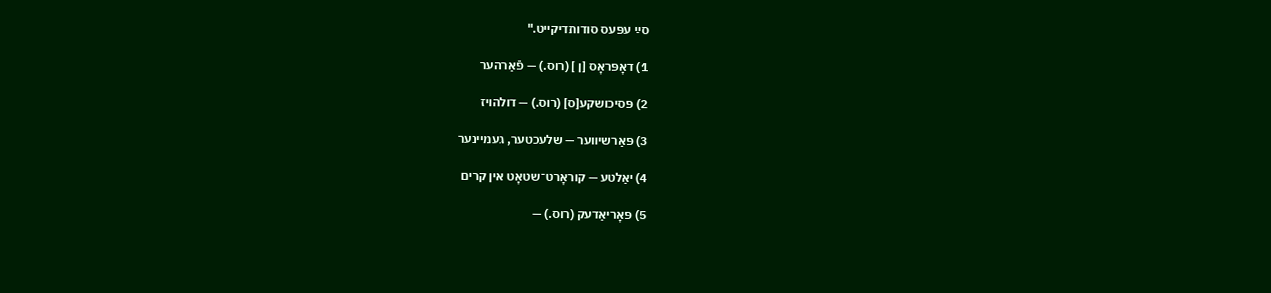סײַ עפּעס סודותדיקײט."

1) דאָפּראָס [ן ] (רוס.) — פֿאַרהער

2) פּסיכושקע[ס] (רוס.) — דולהויז

3) פּאַרשיװער — שלעכטער, געמיינער

4) יאַלטע — קוראָרט־שטאָט אין קרים

5) פּאָריאַדעק (רוס.) —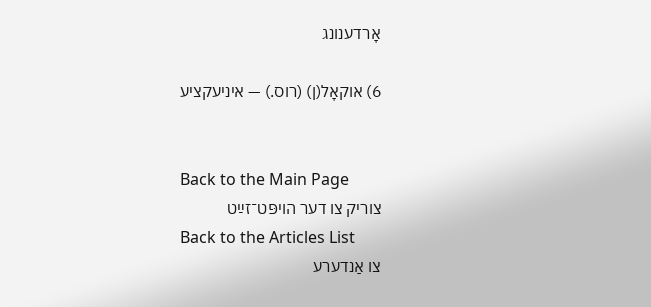אָרדענונג

6) אוקאָל(ן) (רוס.) — איניעקציע


Back to the Main Page
צוריק צו דער הויפּט־זײַט
Back to the Articles List
צו אַנדערע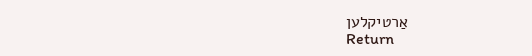אַרטיקלען
Return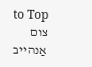to Top
צום אַנהייב